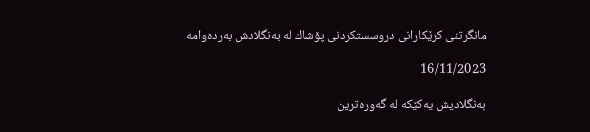مانگرتنی کرێکارانی دروسستکردنی پۆشاك لە بەنگلادش بەردەوامە

16/11/2023

بەنگلادیش یەکێکە لە گەورەترین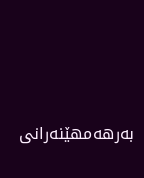بەرهەمهێنەرانی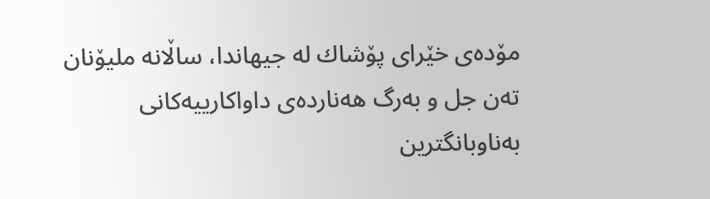مۆدەی خێرای پۆشاك لە جیهاندا، ساڵانە ملیۆنان تەن جل و بەرگ هەناردەی داواکارییەکانی بەناوبانگترین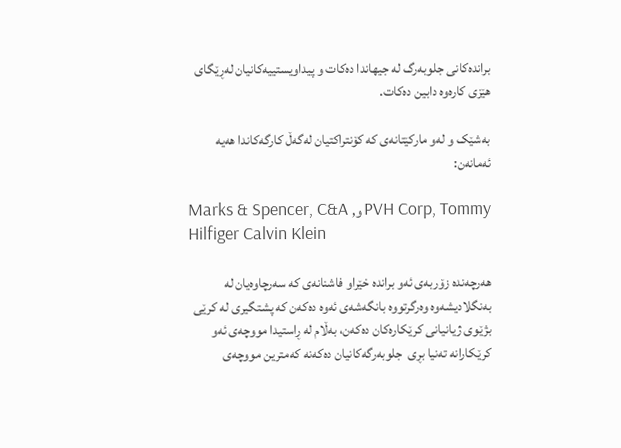براندەکانی جلوبەرگ لە جیهاندا دەکات و پیداویستییەکانیان لەڕێگای هێزی کارەوە دابین دەکات.

بەشێک و لەو مارکێتانەی کە کۆنتراکتیان لەگەڵ کارگەکاندا هەیە ئەمانەن:

Marks & Spencer, C&A ,و PVH Corp, Tommy Hilfiger Calvin Klein

هەرچەندە زۆربەی ئەو براندە خێراو فاشنانەی کە سەرچاوەیان لە بەنگلادیشەوە وەرگرتووە بانگەشەی ئەوە دەکەن کە پشتگیری لە کرێی بژێوی ژیانیانی کرێکارەکان دەکەن، بەڵام لە ڕاستیدا مووچەی ئەو کرێکارانە تەنیا بڕی  جلوبەرگەکانیان دەکەنە کەمترین مووچەی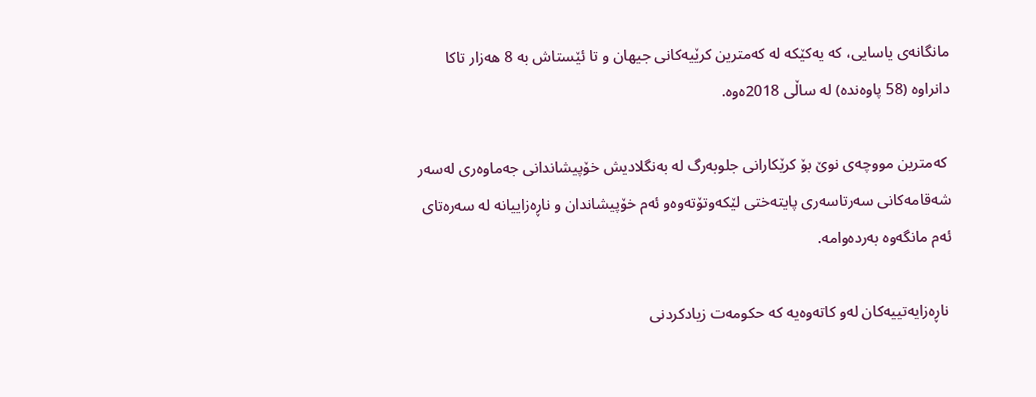مانگانەی یاسایی، کە یەکێکە لە کەمترین کرێیەکانی جیهان و تا ئێستاش بە 8 هەزار تاکا دانراوە (58 پاوەندە) لە ساڵی 2018ەوە.

 کەمترین مووچەی نوێ بۆ کرێکارانی جلوبەرگ لە بەنگلادیش خۆپیشاندانی جەماوەری لەسەر شەقامەکانی سەرتاسەری پایتەختی لێکەوتۆتەوەو ئەم خۆپیشاندان و ناڕەزاییانە لە سەرەتای ئەم مانگەوە بەردەوامە.

 ناڕەزایەتییەکان لەو کاتەوەیە کە حکومەت زیادکردنی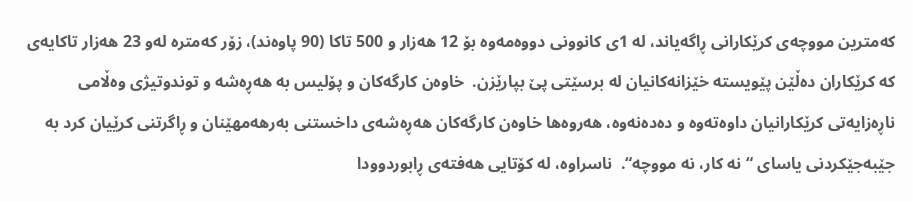کەمترین مووچەی کرێکارانی ڕاگەیاند، لە 1ی کانوونی دووەمەوە بۆ 12 هەزار و 500 تاکا (90 پاوەند)، زۆر کەمترە لەو 23 هەزار تاکایەی کە کرێکاران دەڵێن پێویستە خێزانەکانیان لە برسێتی پێ بپارێزن.  خاوەن کارگەکان و پۆلیس بە هەڕەشە و توندوتیژی وەڵامی ناڕەزایەتی کرێکارانیان داوەتەوە و دەدەنەوە، هەروەها خاوەن کارگەکان هەڕەشەی داخستنی بەرهەمهێنان و ڕاگرتنی کرێیان کرد بە جێبەجێکردنی یاسای “نە کار، نە مووچە“.  ناسراوە، لە کۆتایی هەفتەی ڕابوردوودا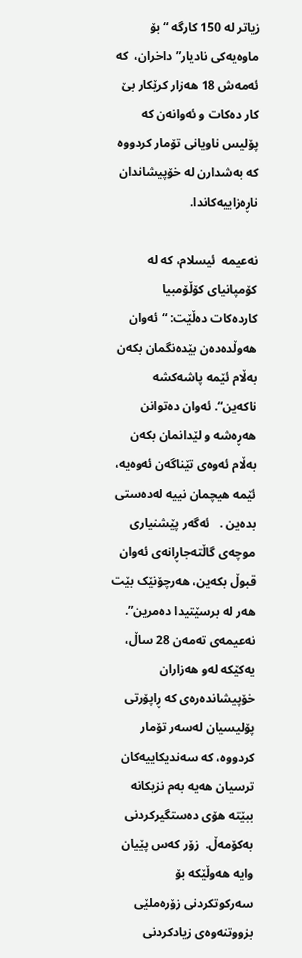زیاتر لە 150 کارگە “بۆ ماوەیەکی نادیار” داخران،  کە ئەمەش 18 هەزار کرێکار بێ کار دەکات و ئەوانەن کە پۆلیس ناویانی تۆمار کردووە کە بەشدارن لە خۆپیشاندان ناڕەزاییەکاندا.

نەعیمە  ئیسلام، کە لە  کۆمپانیای کۆڵۆمبیا کاردەکات دەڵێت: “ئەوان هەوڵدەدەن بێدەنگمان بکەن بەڵام ئێمە پاشەکشە ناکەین“. ئەوان دەتوانن هەڕەشە و لێدانمان بکەن بەڵام ئەوەی تێناگەن ئەوەیە، ئێمە هیچمان نییە لەدەستی بدەین .   ئەگەر پێشنیاری موچەی گاڵتەجاڕانەی ئەوان قبوڵ بکەین، هەرچۆنێک بێت هەر لە برسێتیدا دەمرین”.  نەعیمەی تەمەن 28 ساڵ، یەکێکە لەو هەزاران خۆپیشاندەرەی کە ڕاپۆرتی پۆلیسیان لەسەر تۆمار کردووە، کە سەندیکاییەکان ترسیان هەیە بەم نزیکانە ببێتە هۆی دەستگیرکردنی بەکۆمەڵ.  زۆر کەس پێیان وایە هەوڵێکە بۆ سەرکوتکردنی زۆرەملێی بزووتنەوەی زیادکردنی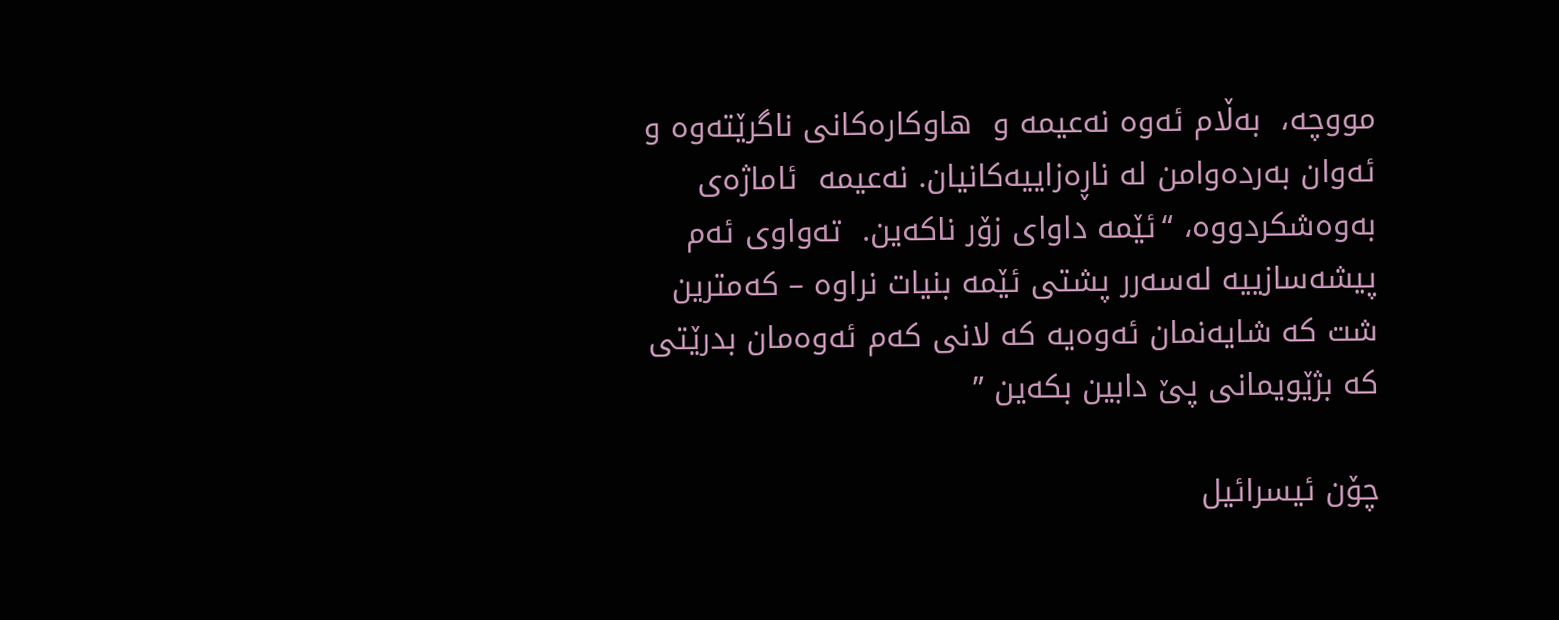مووچە،  بەڵام ئەوە نەعیمە و  هاوکارەکانی ناگرێتەوە و ئەوان بەردەوامن لە ناڕەزاییەکانیان. نەعیمە  ئاماژەی بەوەشکردووە، “ئێمە داوای زۆر ناکەین.  تەواوی ئەم پیشەسازییە لەسەرر پشتی ئێمە بنیات نراوە – کەمترین شت کە شایەنمان ئەوەیە کە لانی کەم ئەوەمان بدرێتی کە بژێویمانی پێ دابین بکەین ”

چۆن ئیسرائیل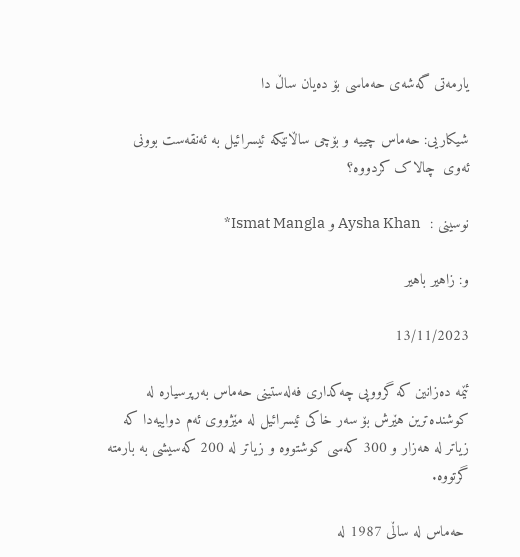یارمەتی گەشەی حەماسی بۆ دەیان ساڵ دا

شیکاریی: حەماس چییە و بۆچی ساڵانێکە ئیسرائیل بە ئەنقەست بوونی ئەوی  چالاک کردووە؟

نوسینی :  Aysha Khan و Ismat Mangla*

و: زاهیر باهیر

13/11/2023

ئێمە دەزانین کە گرووپی چەکداری فەلەستینی حەماس بەرپرسیارە لە کوشندەترین هێرش بۆ سەر خاکی ئیسرائیل لە مێژووی ئەم دواییەدا کە زیاتر لە هەزار و 300 کەسی کوشتووە و زیاتر لە 200 کەسیشی بە بارمتە گرتووە.

 حەماس لە ساڵی 1987 لە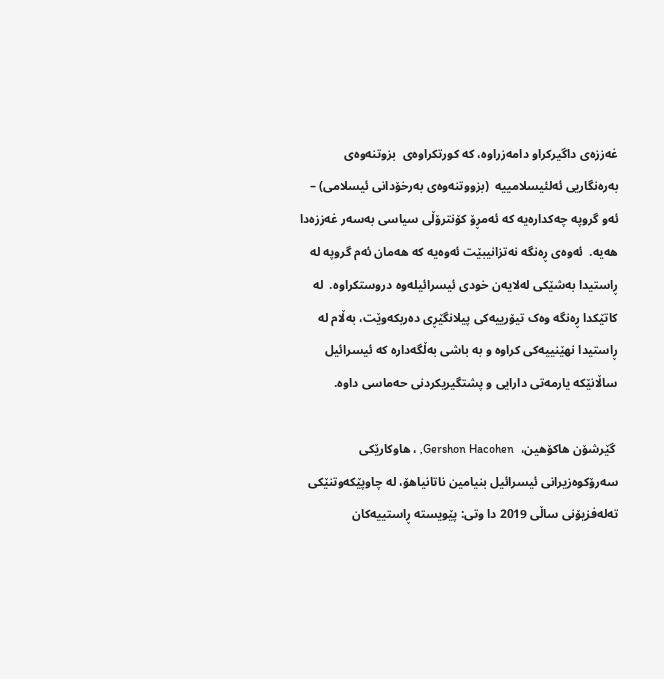غەززەی داگیرکراو دامەزراوە، کە کورتکراوەی  بزوتنەوەی بەرەنگاریی ئەلئیسلامییە  (بزووتنەوەی بەرخۆدانی ئیسلامی) – ئەو گروپە چەکدارەیە کە ئەمڕۆ کۆنترۆڵی سیاسی بەسەر غەززەدا هەیە.  ئەوەی ڕەنگە نەتزانیبێت ئەوەیە کە هەمان ئەم گروپە لە ڕاستیدا بەشێکی لەلایەن خودی ئیسرائیلەوە دروستکراوە.  لە کاتێکدا ڕەنگە وەک تیۆرییەکی پیلانگێڕی دەربکەوێت، بەڵام لە ڕاستیدا نهێنییەکی کراوە و بە باشی بەڵگەدارە کە ئیسرائیل ساڵانێکە یارمەتی دارایی و پشتگیریکردنی حەماسی داوە.

 گێرشۆن هاکۆهین،  Gershon Hacohen, ، هاوکارێکی سەرۆکوەزیرانی ئیسرائیل بنیامین ناتانیاهۆ، لە چاوپێکەوتنێکی تەلەفزیۆنی ساڵی 2019 دا وتی: پێویستە ڕاستییەکان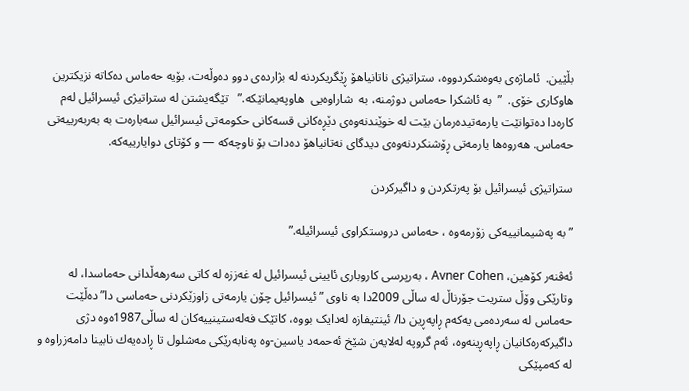بڵێین.  ئاماژەی بەوەشکردووە، ستراتیژی ناتانیاهۆ ڕێگریکردنە لە بژاردەی دوو دەوڵەت، بۆیە حەماس دەکاتە نزیکترین هاوکاری خۆی.  ”  بە ئاشکرا حەماس دوژمنە، بە  شاراوەیی  هاوپەیمانێکە.”   تێگەیشتن لە ستراتیژی ئیسرائیل لەم کارەدا دەتوانێت یارمەتیدەرمان بێت لە خوێندنەوەی دێڕەکانی قسەکانی حکومەتی ئیسرائیل سەبارەت بە بەربەرییەتی حەماس. هەروەها یارمەتی ڕۆشنکردنەوەی دیدگای نەتانیاهۆ دەدات بۆ ناوچەکە — و کۆتای دوایارییەکە.

ستراتیژی ئیسرائیل بۆ پەرتکردن و داگیرکردن

” بە پەشیمانییەکی زۆرمەوە ، حەماس دروستکراوی ئیسرائیلە.”

ئەڤنەر کۆهین، Avner Cohen ، بەرپرسی کاروباری ئایینی ئیسرائیل لە غەززە لە کاتی سەرهەڵدانی حەماسدا، لە وتارێکی وۆڵ ستریت جۆرناڵ لە ساڵی 2009دا بە ناوی ” ئیسرائیل چۆن یارمەتی زاوزێکردنی حەماسی دا” دەڵێت حەماس لە سەردەمی یەکەم ڕاپەڕین دا/ ئینتیفازە لەدایک بووە، کاتێک فەلەستینییەکان لە ساڵی1987ەوە دژی داگیرکەرەکانیان ڕاپەڕینەوە، ئەم گروپە لەلایەن شێخ ئەحمەد یاسین-وە پەنابەرێکی مەشلول تا ڕادەیەك نابینا دامەزراوە و لە کەمپێکی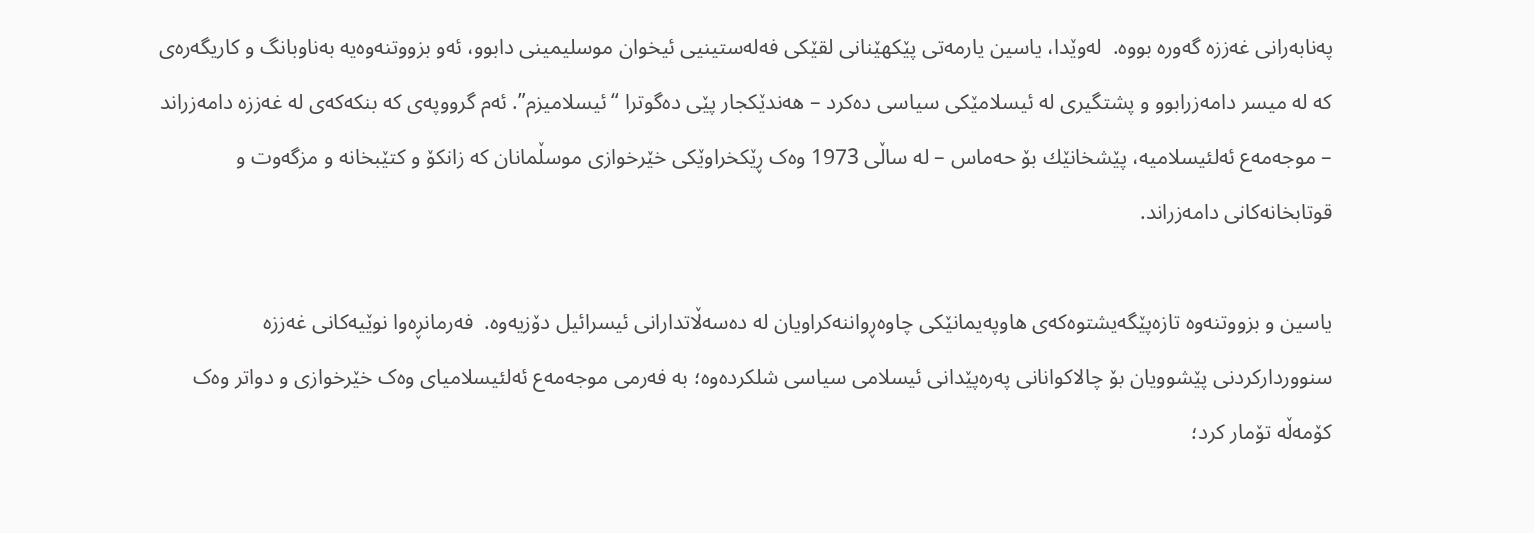پەنابەرانی غەززە گەورە بووە.  لەوێدا، یاسین یارمەتی پێکهێنانی لقێکی فەلەستینیی ئیخوان موسلیمینی دابوو، ئەو بزووتنەوەیە بەناوبانگ و کاریگەرەی کە لە میسر دامەزرابوو و پشتگیری لە ئیسلامێکی سیاسی دەکرد – هەندێکجار پێی دەگوترا “ئیسلامیزم”. ئەم گرووپەی کە بنکەکەی لە غەززە دامەزراند – موجەمەع ئەلئیسلامیە، پێشخانێك بۆ حەماس – لە ساڵی 1973 وەک ڕێکخراوێکی خێرخوازی موسڵمانان کە زانکۆ و کتێبخانە و مزگەوت و قوتابخانەکانی دامەزراند.

یاسین و بزووتنەوە تازەپێگەیشتوەکەی هاوپەیمانێکی چاوەڕواننەکراویان لە دەسەڵاتدارانی ئیسرائیل دۆزیەوە.  فەرمانڕەوا نوێیەکانی غەززە سنووردارکردنی پێشوویان بۆ چالاکوانانی پەرەپێدانی ئیسلامی سیاسی شلکردەوە؛ بە فەرمی موجەمەع ئەلئیسلامیای وەک خێرخوازی و دواتر وەک کۆمەڵە تۆمار کرد؛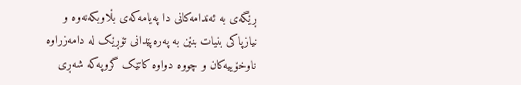ڕێگەی بە ئەندامەکانی دا پەیامەکەی بڵاوبکەنەوە و نیازپاکی بنیات بنێن بە پەرەپێدانی تۆڕێک لە دامەزراوە ناوخۆییەکان و چووە دواوە کاتێک گروپەکە شەڕی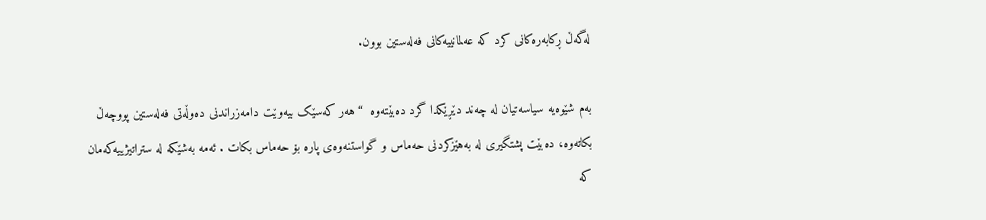لەگەڵ ڕکابەرەکانی کرد کە عەلمانییەکانی فەلەستین بوون.

بەم شێوەیە سیاسەتیان لە چەند دێڕێکدا گرد دەبێتەوە  “هەر کەسێک بیەوێت دامەزراندنی دەوڵەتی فەلەستین پووچەڵ بکاتەوە، دەبێت پشتگیری لە بەهێزکردنی حەماس و گواستنەوەی پارە بۆ حەماس بکات . ئەمە بەشێکە لە ستراتیژییەکەمان کە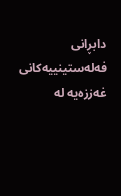دابڕانی فەلەستینییەکانی غەززەیە لە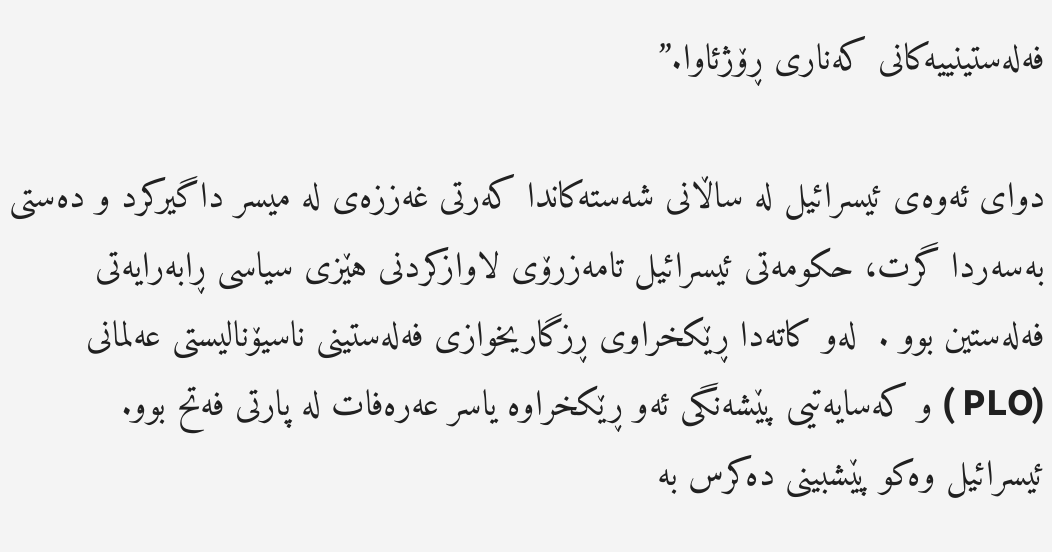فەلەستینییەکانی کەناری ڕۆژئاوا.”

دوای ئەوەی ئیسرائیل لە ساڵانی شەستەکاندا کەرتی غەززەی لە میسر داگیرکرد و دەستی بەسەردا گرت، حکومەتی ئیسرائیل تامەزرۆی لاوازکردنی هێزی سیاسی ڕابەرایەتی فەلەستین بوو .  لەو کاتەدا ڕێکخراوی ڕزگاریخوازی فەلەستینی ناسیۆنالیستی عەلمانی (PLO ) و کەسایەتیی پێشەنگی ئەو ڕێکخراوە یاسر عەرەفات لە پارتی فەتح بوو.  ئیسرائیل وەکو پێشبینی دەکرس بە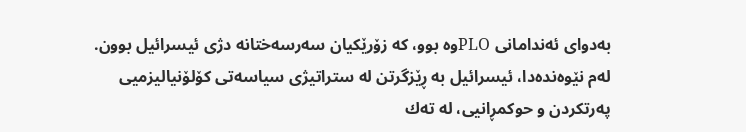بەدوای ئەندامانی PLOوە بوو، کە زۆرێکیان سەرسەختانە دژی ئیسرائیل بوون.  لەم نێوەندەدا، ئیسرائیل بە ڕێزگرتن لە ستراتیژی سیاسەتی کۆلۆنیالیزمیی پەرتکردن و حوکمڕانیی، لە تەك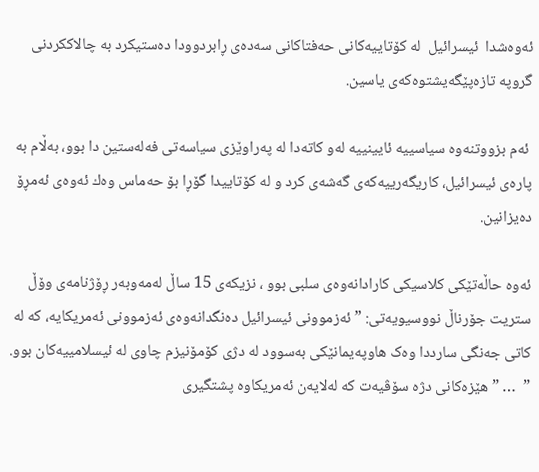ئەوەشدا  ئیسرائیل  لە کۆتاییەکانی حەفتاکانی سەدەی ڕابردوودا دەستیکرد بە چالاککردنی گروپە تازەپێگەیشتوەکەی یاسین.

 ئەم بزووتنەوە سیاسییە ئایینییە لەو کاتەدا لە پەراوێزی سیاسەتی فەلەستین دا بوو، بەڵام بە پارەی ئیسرائیل، کاریگەرییەکەی گەشەی کرد و لە کۆتاییدا گۆڕا بۆ حەماس وەك ئەوەی ئەمڕۆ دەیزانین.

ئەوە حاڵەتێکی کلاسیکی کارادانەوەی سلبی بوو ، نزیکەی 15 ساڵ لەمەوبەر ڕۆژنامەی وۆڵ ستریت جۆرناڵ نووسیویەتی: ” ئەزموونی ئیسرائیل دەنگدانەوەی ئەزموونی ئەمریکایە، کە لە کاتی جەنگی سارددا وەک هاوپەیمانێکی بەسوود لە دژی کۆمۆنیزم چاوی لە ئیسلامییەکان بوو. ”  … ” هێزەکانی دژە سۆڤیەت کە لەلایەن ئەمریکاوە پشتگیری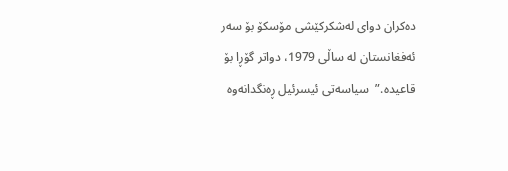دەکران دوای لەشکرکێشی مۆسکۆ بۆ سەر ئەفغانستان لە ساڵی 1979، دواتر گۆڕا بۆ قاعیدە.”  سیاسەتی ئیسرئیل ڕەنگدانەوە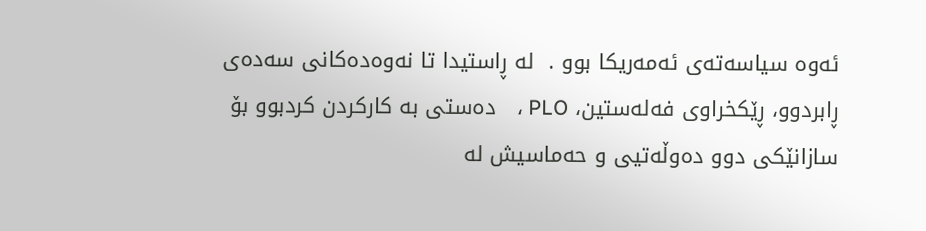ئەوە سیاسەتەی ئەمەریکا بوو .  لە ڕاستیدا تا نەوەدەکانی سەدەی ڕابردوو، ڕێکخراوی فەلەستین، PLO ،   دەستی بە کارکردن کردبوو بۆ سازانێکی دوو دەوڵەتیی و حەماسیش لە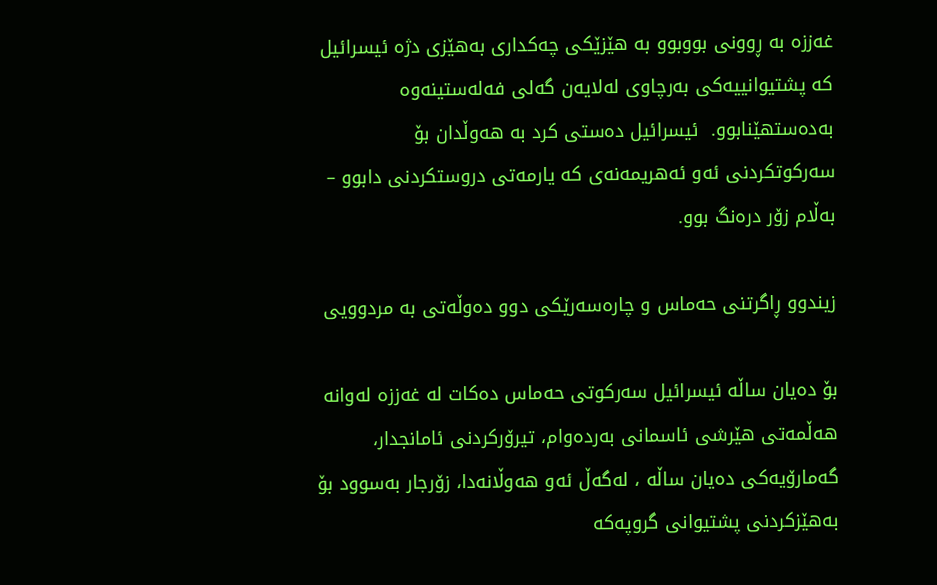غەززە بە ڕوونی بووبوو بە هێزێکی چەکداری بەهێزی دژە ئیسرائیل کە پشتیوانییەکی بەرچاوی لەلایەن گەلی فەلەستینەوە بەدەستهێنابوو.  ئیسرائیل دەستی کرد بە هەوڵدان بۆ سەرکوتکردنی ئەو ئەهریمەنەی کە یارمەتی دروستکردنی دابوو – بەڵام زۆر درەنگ بوو.

زیندوو ڕاگرتنی حەماس و چارەسەرێکی دوو دەوڵەتی بە مردوویی

بۆ دەیان ساڵە ئیسرائیل سەرکوتی حەماس دەکات لە غەززە لەوانە هەڵمەتی هێرشی ئاسمانی بەردەوام، تیرۆرکردنی ئامانجدار، گەمارۆیەکی دەیان ساڵە ، لەگەڵ ئەو هەوڵانەدا، زۆرجار بەسوود بۆ بەهێزکردنی پشتیوانی گروپەکە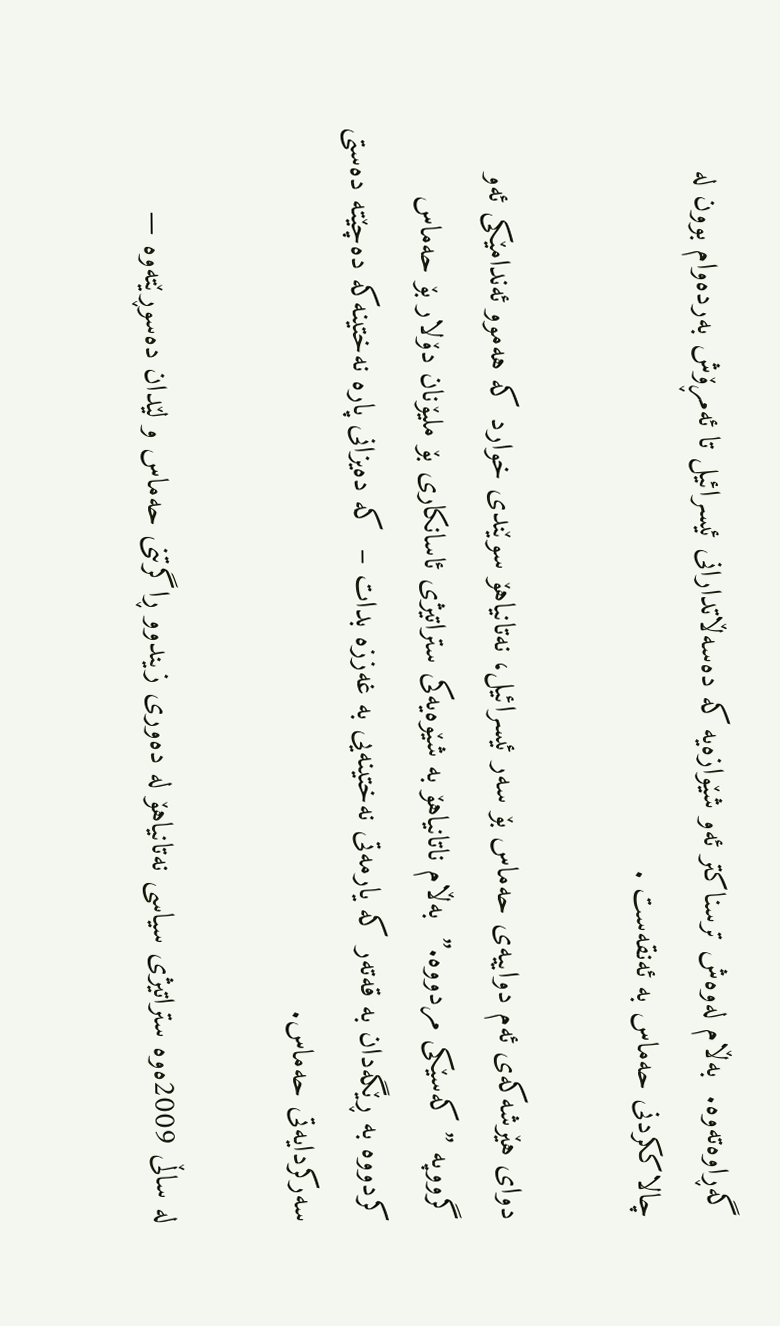گەڕاوەتەوە.  بەڵام لەوەش ترسناکتر ئەو شێوازەیە کە دەسەڵاتدارانی ئیسرائیل تا ئەمڕۆش بەردەوام بوون لە چالاککردنی حەماس بە ئەنقەست .

دوای هێرشەکەی ئەم دواییەی حەماس بۆ سەر ئیسرائیل، نەتانیاهۆ سوێندی خوارد کە هەموو ئەندامێکی ئەو گرووپە ” کەسێکی مردووە.”  بەڵام ناتانیاهۆ بە شێوەیەکی ستراتیژی ئاسانکاری بۆ ملیۆنان دۆلار بۆ حەماس کردووە بە ڕێگەدان بە قەتەر کە یارمەتی نەختینەیی بە غەززە بدات –  کە دەیزانی پارە نەختینەکە دەچێتە دەستی سەرکردایەتی حەماس.

لە ساڵی 2009ەوە ستراتیژی سیاسی نەتانیاهۆ لە دەوری زیندوو ڕاگرتنی حەماس و لێدان دەسوڕێتەوە —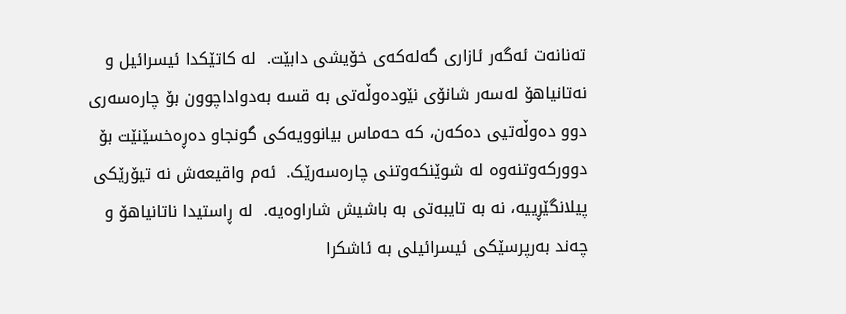تەنانەت ئەگەر ئازاری گەلەکەی خۆیشی دابێت.  لە کاتێکدا ئیسرائیل و نەتانیاهۆ لەسەر شانۆی نێودەوڵەتی بە قسە بەدواداچوون بۆ چارەسەری دوو دەوڵەتیی دەکەن، کە حەماس بیانوویەکی گونجاو دەڕەخسێنێت بۆ دوورکەوتنەوە لە شوێنکەوتنی چارەسەرێک.  ئەم واقیعەش نە تیۆرێکی  پیلانگێڕییە، نە بە تایبەتی بە باشیش شاراوەیە.  لە ڕاستیدا ناتانیاهۆ و چەند بەرپرسێکی ئیسرائیلی بە ئاشکرا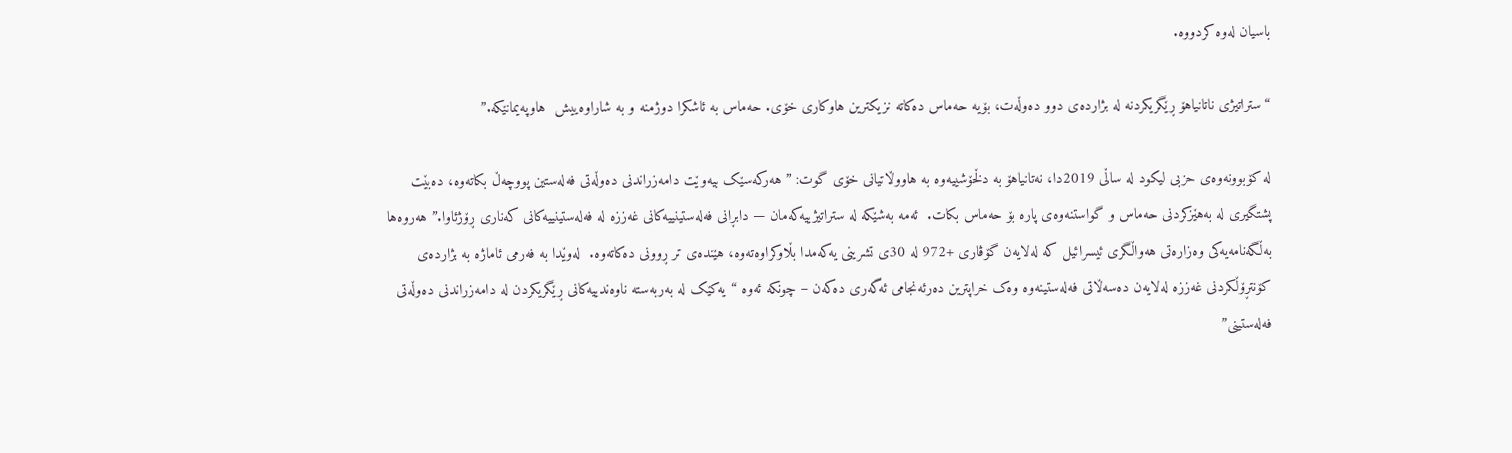باسیان لەوە کردووە.

“ستراتیژی ناتانیاهۆ ڕێگریکردنە لە بژاردەی دوو دەوڵەت، بۆیە حەماس دەکاتە نزیکترین هاوکاری خۆی. حەماس بە ئاشکرا دوژمنە و بە شاراوەییش  هاوپەیمانێکە.”

لە کۆبوونەوەی حزبی لیکود لە ساڵی 2019دا، نەتانیاهۆ بە دڵخۆشییەوە بە هاووڵاتیانی خۆی گوت: ” هەرکەسێک بیەوێت دامەزراندنی دەوڵەتی فەلەستین پووچەڵ بکاتەوە، دەبێت پشتگیری لە بەهێزکردنی حەماس و گواستنەوەی پارە بۆ حەماس بکات.  ئەمە بەشێکە لە ستراتیژییەکەمان — دابڕانی فەلەستینییەکانی غەززە لە فەلەستینییەکانی کەناری ڕۆژئاوا.” هەروەها بەڵگەنامەیەکی وەزارەتی هەواڵگری ئیسرائیل کە لەلایەن گۆڤاری +972 لە 30ی تشرینی یەکەمدا بڵاوکراوەتەوە، هێندەی تر ڕوونی دەکاتەوە.  لەوێدا بە فەرمی ئاماژە بە بژاردەی کۆنتڕۆڵکردنی غەززە لەلایەن دەسەڵاتی فەلەستینەوە وەک خراپترین دەرئەنجامی ئەگەری دەکەن – چونکە ئەوە “یەکێک لە بەربەستە ناوەندییەکانی ڕێگریکردن لە دامەزراندنی دەوڵەتی فەلەستینی”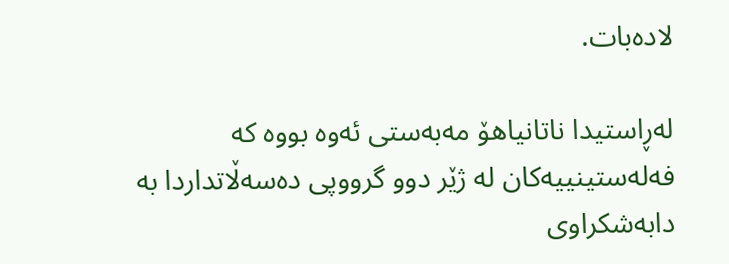لادەبات.

لەڕاستیدا ناتانیاهۆ مەبەستی ئەوە بووە کە فەلەستینییەکان لە ژێر دوو گرووپی دەسەڵاتداردا بە دابەشکراوی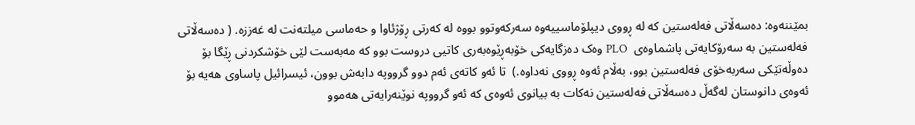بمێننەوە: دەسەڵاتی فەلەستین کە لە ڕووی دیپلۆماسییەوە سەرکەوتوو بووە لە کەرتی ڕۆژئاوا و حەماسی میلتەنت لە غەززە. ( دەسەڵاتی فەلەستین بە سەرۆکایەتی پاشماوەی  PLO وەک دەزگایەکی خۆبەڕێوەبەری کاتیی دروست بوو کە مەبەست لێی خۆشکردنی ڕێگا بۆ دەوڵەتێکی سەربەخۆی فەلەستین بوو، بەڵام ئەوە ڕووی نەداوە.)  تا ئەو کاتەی ئەم دوو گرووپە دابەش بوون، ئیسرائیل پاساوی هەیە بۆ ئەوەی دانوستان لەگەڵ دەسەڵاتی فەلەستین نەکات بە بیانوی ئەوەی کە ئەو گرووپە نوێنەرایەتی هەموو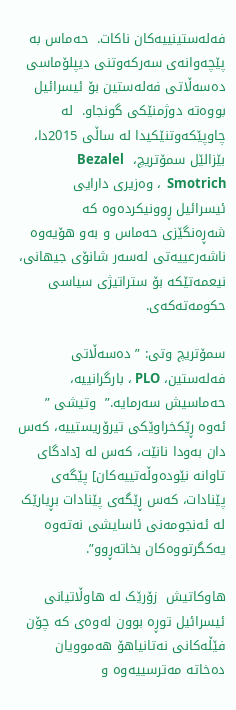فەلەستینییەکان ناکات.  حەماس بە پێچەوانەی سەرکەوتنی دیپلۆماسی دەسەڵاتی فەلەستین بۆ ئیسرائیل بووەتە دوژمنێکی گونجاو.  لە چاوپێکەوتنێکیدا لە ساڵی 2015دا، بێزالێل سمۆتریچ،  Bezalel Smotrich  ، وەزیری دارایی ئیسرائیل ڕوونیکردەوە کە شەڕەنگێزی حەماس و بەو هۆیەوە ناشەرعییەتی لەسەر شانۆی جیهانی، نیعمەتێکە بۆ ستراتیژی سیاسی حکومەتەکەی.

سمۆتریچ وتی: ” دەسەڵاتی فەلەستین، PLO ، بارگرانییە، حەماسیش سەرمایە.”  وتیشی ” ئەوە ڕێکخراوێکی تیرۆریستییە، کەس دان بەودا نانێت، کەس لە [دادگای تاوانە نێودەوڵەتییەکان] پێگەی پێنادات، کەس ڕێگەی پێنادات بڕیارێک لە ئەنجومەنی ئاسایشی نەتەوە یەکگرتووەکان بخاتەڕوو”.

هاوکاتیش  زۆرێک لە هاوڵاتیانی ئیسرائیل توڕە بوون لەوەی کە چۆن فێڵەکانی نەتانیاهۆ هەموویان دەخاتە مەترسییەوە و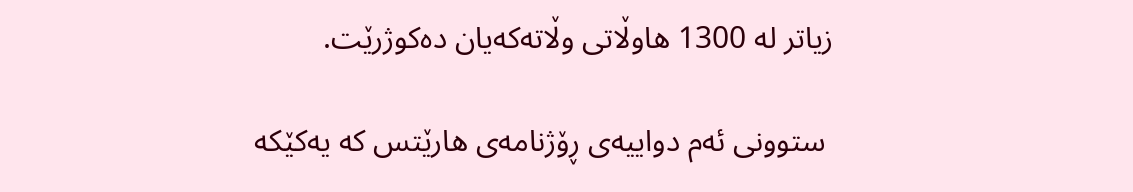زیاتر لە 1300 هاوڵاتی وڵاتەکەیان دەکوژرێت.

 ستوونی ئەم دواییەی ڕۆژنامەی هارێتس کە یەکێکە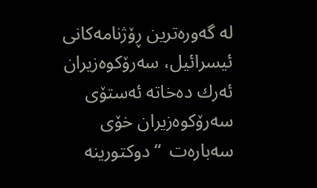لە گەورەترین ڕۆژنامەکانی ئیسرائیل، سەرۆکوەزیران ئەرك دەخاتە ئەستۆی سەرۆكوەزیران خۆی سەبارەت  “دوکتورینە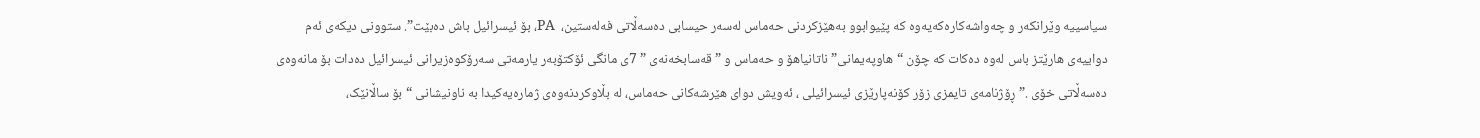سیاسییە وێرانکەر و چەواشەکارەکەیەوە کە پێیوابوو بەهێزکردنی حەماس لەسەر حیسابی دەسەڵاتی فەلەستین،  PA، بۆ ئیسرائیل باش دەبێت”. ستوونی دیکەی ئەم دواییەی هارێتز باس لەوە دەکات کە چۆن “هاوپەیمانی” ناتانیاهۆ و حەماس و ” قەسابخەنەی ” 7ی مانگی ئۆکتۆبەر یارمەتی سەرۆکوەزیرانی ئیسرائیل دەدات بۆ مانەوەی دەسەڵاتی خۆی .” ڕۆژنامەی تایمزی زۆر کۆنەپارێزی ئیسرائیلی ، ئەویش دوای هێرشەکانی حەماس، لە بڵاوکردنەوەی ژمارەیەکیدا بە ناونیشانی “بۆ ساڵانێک،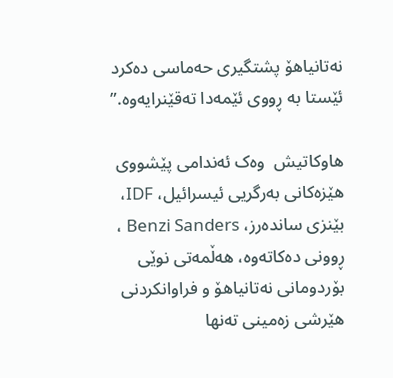نەتانیاهۆ پشتگیری حەماسی دەکرد ئێستا بە ڕووی ئێمەدا تەقێنرایەوە.”

هاوکاتیش  وەک ئەندامی پێشووی هێزەکانی بەرگریی ئیسرائیل، IDF، بێنزی ساندەرز، Benzi Sanders ، ڕوونی دەکاتەوە، هەڵمەتی نوێی بۆردومانی نەتانیاهۆ و فراوانکردنی هێرشی زەمینی تەنها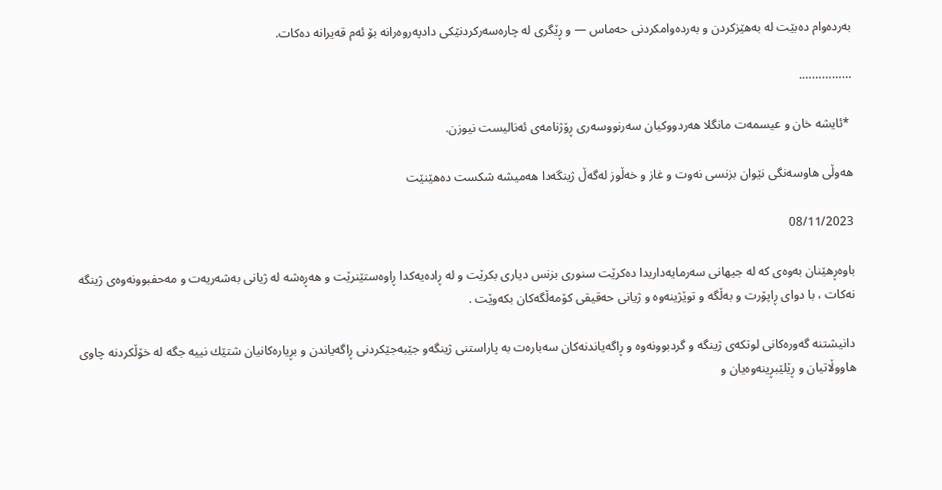بەردەوام دەبێت لە بەهێزکردن و بەردەوامکردنی حەماس — و ڕێگری لە چارەسەرکردنێکی دادپەروەرانە بۆ ئەم قەیرانە دەکات.

…………….

 *ئایشە خان و عیسمەت مانگلا هەردووکیان سەرنووسەری ڕۆژنامەی ئەنالیست نیوزن.

هەوڵی هاوسەنگی نێوان بزنسی نەوت و غاز و خەڵوز لەگەڵ ژینگەدا هەمیشە شکست دەهێنێت

08/11/2023

باوەڕ‌هێنان بەوەی کە لە جیهانی سەرمایەداریدا دەکرێت سنوری بزنس دیاری بکرێت و لە ڕادەیەکدا ڕاوەستێنرێت و هەڕەشە لە ژیانی بەشەریەت و مەحفبوونەوەی ژینگە نەکات ، با دوای ڕاپۆرت و بەڵگە و توێژینەوە و ژیانی حەقیقی کۆمەڵگەکان بکەوێت .

دانیشتنە گەورەکانی لوتکەی ژینگە و گردبوونەوە و ڕاگەیاندنەکان سەبارەت بە پاراستنی ژینگەو جێبەجێکردنی ڕاگەیاندن و بڕیارەکانیان شتێك نییە جگە لە خۆڵکردنە چاوی هاووڵاتیان و ڕێلێبڕینەوەیان و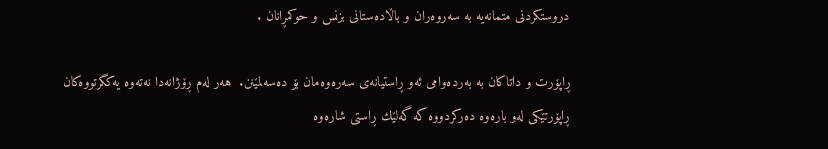دروستکردنی متمانەیە بە سەروەران و باڵادەستانی بزنس و حوكمڕانان .

ڕاپۆرت و داتاکان بە بەردەوامی ئەو ڕاستیانەی سەرەوەمان بۆ دەسەلمێنن.  هەر لەم ڕۆژانەدا نەتەوە یەکگرتووەکان ڕاپۆرتێکی لەو بارەوە دەرکردووە کە گەلێك ڕاستی شارەوە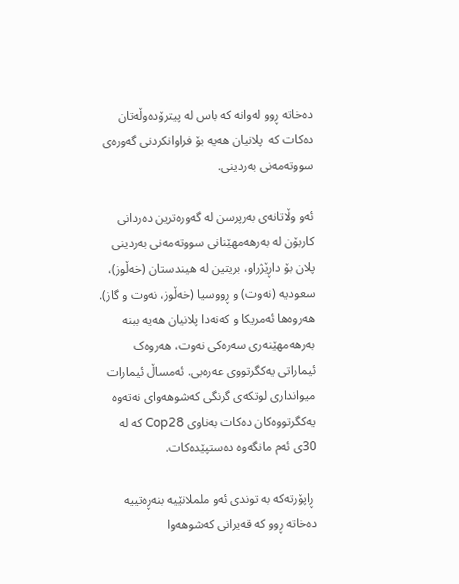دەخاتە ڕوو لەوانە کە باس لە پیترۆدەوڵەتان دەکات کە  پلانیان هەیە بۆ فراوانکردنی گەورەی سووتەمەنی بەردینی.

ئەو وڵاتانەی بەرپرسن لە گەورەترین دەردانی کاربۆن لە بەرهەمهێنانی سووتەمەنی بەردینی پلان بۆ داڕێژراو، بریتین لە هیندستان (خەڵوز)، سعودیە (نەوت) و ڕووسیا (خەڵوز، نەوت و گاز). هەروەها ئەمریکا و کەنەدا پلانیان هەیە ببنە بەرهەمهێنەری سەرەکی نەوت، هەروەک ئیماراتی یەکگرتووی عەرەبی. ئەمساڵ ئیمارات میوانداری لوتکەی گرنگی کەشوهەوای نەتەوە یەکگرتووەکان دەکات بەناوی Cop28 کە لە 30ی ئەم مانگەوە دەستپێدەکات.

 ڕاپۆرتەکە بە توندی ئەو ململانێیە بنەڕەتییە دەخاتە ڕوو کە قەیرانی کەشوهەوا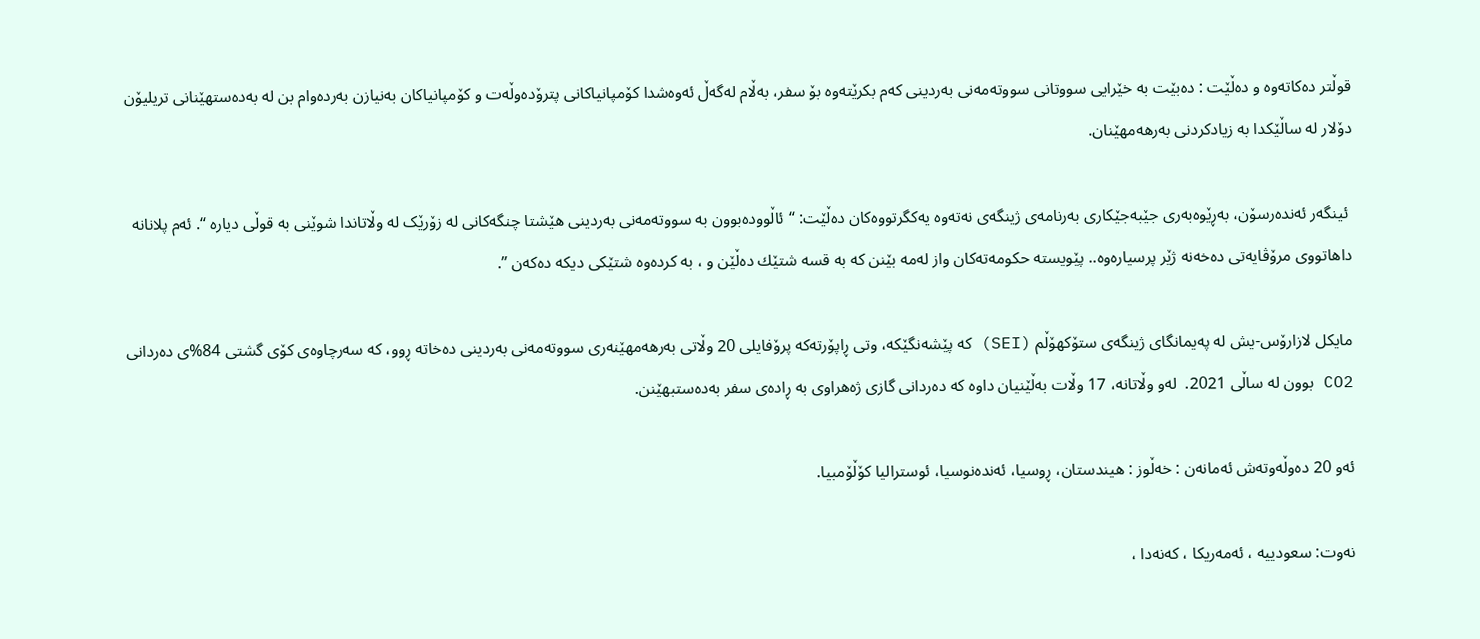قوڵتر دەکاتەوە و دەڵێت : دەبێت بە خێرایی سووتانی سووتەمەنی بەردینی کەم بکرێتەوە بۆ سفر، بەڵام لەگەڵ ئەوەشدا کۆمپانیاکانی پترۆدەوڵەت و کۆمپانیاکان بەنیازن بەردەوام بن لە بەدەستهێنانی تریلیۆن دۆلار لە ساڵێکدا بە زیادکردنی بەرهەمهێنان.

 ئینگەر ئەندەرسۆن، بەڕێوەبەری جێبەجێکاری بەرنامەی ژینگەی نەتەوە یەکگرتووەکان دەڵێت: “ئاڵوودەبوون بە سووتەمەنی بەردینی هێشتا چنگەکانی لە زۆرێک لە وڵاتاندا شوێنی بە قوڵی دیارە “. ئەم پلانانە داهاتووی مرۆڤایەتی دەخەنە ژێر پرسیارەوە.. پێویستە حکومەتەکان واز لەمە بێنن کە بە قسە شتێك دەڵێن و ، بە کردەوە شتێکی دیکە دەکەن ”.

مایکل لازارۆس-یش لە پەیمانگای ژینگەی ستۆکهۆڵم (SEI) کە پێشەنگێکە، وتی ڕاپۆرتەکە پرۆفایلی 20 وڵاتی بەرهەمهێنەری سووتەمەنی بەردینی دەخاتە ڕوو، کە سەرچاوەی کۆی گشتی 84%ی دەردانی CO2 بوون لە ساڵی 2021.  لەو وڵاتانە، 17 وڵات بەڵێنیان داوە کە دەردانی گازی ژەهراوی بە ڕادەی سفر بەدەستبهێنن.

ئەو 20 دەوڵەوتەش ئەمانەن : خەڵوز : هیندستان، ڕوسیا، ئەندەنوسیا، ئوسترالیا کۆڵۆمبیا.

نەوت: سعودییە ، ئەمەریکا ، کەنەدا ،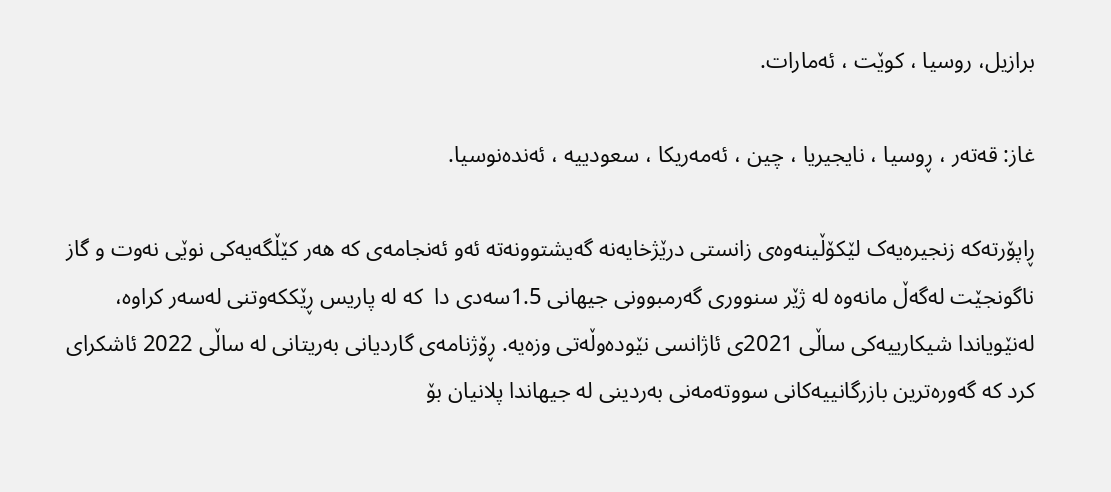برازیل، روسیا ، کوێت ، ئەمارات.

غاز: قەتەر ، ڕوسیا ، نایجیریا ، چین ، ئەمەریکا ، سعودییە ، ئەندەنوسیا.

ڕاپۆرتەکە زنجیرەیەک لێکۆڵینەوەی زانستی درێژخایەنە گەیشتوونەتە ئەو ئەنجامەی کە هەر کێڵگەیەکی نوێی نەوت و گاز ناگونجێت لەگەڵ مانەوە لە ژێر سنووری گەرمبوونی جیهانی 1.5سەدی دا  کە لە پاریس ڕێککەوتنی لەسەر کراوە، لەنێویاندا شیکارییەکی ساڵی 2021ی ئاژانسی نێودەوڵەتی وزەیە. ڕۆژنامەی گاردیانی بەریتانی لە ساڵی 2022 ئاشکرای کرد کە گەورەترین بازرگانییەکانی سووتەمەنی بەردینی لە جیهاندا پلانیان بۆ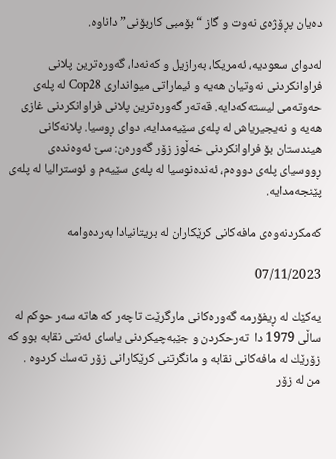دەیان پڕۆژەی نەوت و گاز “بۆمبی کاربۆنی” داناوە.

لەدوای سعودیە، ئەمریکا، بەرازیل و کەنەدا، گەورەترین پلانی فراوانکردنی نەوتیان هەیە و ئیماراتی میوانداری Cop28 لە پلەی حەوتەمی لیستەکەدایە. قەتەر گەورەترین پلانی فراوانکردنی غازی هەیە و نەیجیریاش لە پلەی سێیەمدایە، دوای ڕوسیا. پلانەکانی هیندستان بۆ فراوانکردنی خەڵوز زۆر گەورەن: سێ ئەوەندەی ڕووسیای پلەی دووەم، ئەندەنوسیا لە پلەی سێیەم و ئوسترالیا لە پلەی پێنجەمدایە.

کەمکردنەوەی مافەکانی کرێکاران لە بریتانیادا بەردەوامە

07/11/2023

یەکێك لە ڕیفۆرمە گەورەکانی مارگرێت تاچەر کە هاتە سەر حوکم لە ساڵی 1979 دا  تەرحکردن و جێبەچیکردنی یاسای ئەنتی نقابە بوو کە زۆرێك لە مافەکانی نقابە و مانگرتنی کرێکارانی زۆر تەسك کردوە .  من لە زۆر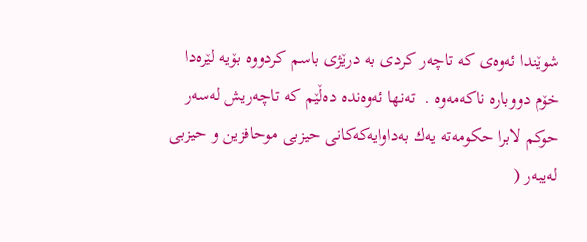شوێندا ئەوەی کە تاچەر کردی بە درێژی باسم کردووە بۆیە لێرەدا خۆم دووبارە ناکەمەوە .  تەنها ئەوەندە دەڵێم کە تاچەریش لەسەر حوکم لابرا حکومەتە یەك بەداوایەکەکانی حیزبی موحافزین و حیزبی لەیبەر (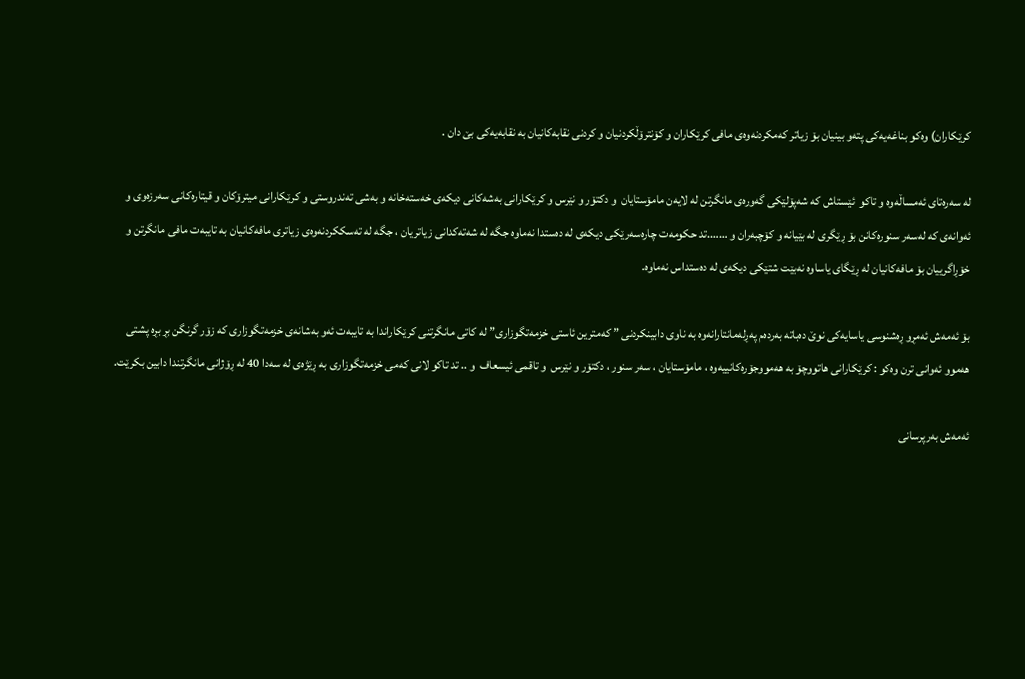کرێکاران) وەکو بناغەیەکی پتەو بینیان بۆ زیاتر کەمکردنەوەی مافی کرێکاران و کۆنترۆڵكردنیان و کردنی نقابەکانیان بە نقابەیەکی بێ دان .

لە سەرەتای ئەمساڵەوە و تاکو  ئێستاش کە شەپۆلێکی گەورەی مانگرتن لە لایەن مامۆستایان  و دکتۆر و نێرس و کرێکارانی بەشەکانی دیکەی خەستەخانە و بەشی تەندروستی و کرێکارانی میترۆکان و قیتارەکانی سەرزەوی و ئەوانەی کە لەسەر سنورەکانن بۆ ڕێگری لە بێیانە و کۆچبەران و …….تد حکومەت چارەسەرێکی دیکەی لە دەستدا نەماوە جگە لە شەتەكدانی زیاتریان ، جگە لە تەسککردنەوەی زیاتری مافەکانیان بە تایبەت مافی مانگرتن و خۆڕاگرییان بۆ مافەکانیان لە ڕێگای یاساوە نەبێت شتێکی دیکەی لە دەستداس نەماوە.

بۆ ئەمەش ئەمڕو ڕەشنوسی یاسایەکی نوێ دەباتە بەردەم پەڕلەمانتارانەوە بە ناوی دابینکردنی ” کەمترین ئاستی خزمەتگوزاری” لە کاتی مانگرتنی کرێکاراندا بە تایبەت ئەو بەشانەی خزمەتگوزاری کە زۆر گرنگن بڕ بڕە پشتی هەموو ئەوانی ترن وەکو : کرێکارانی هاتووچۆ بە هەمووجۆرەکانییەوە ، مامۆستایان ، سەر سنور ، دکتۆر و نێرس  و تاقمی ئیسعاف  و .. تد تاکو لانی کەمی خزمەتگوزاری بە ڕێژەی لە سەدا 40 لە ڕۆژانی مانگرتندا دابین بکرێت.

ئەمەش بەرپرسانی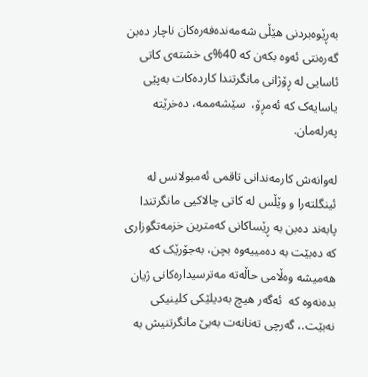بەڕێوەبردنی هێڵی شەمەندەفەرەکان ناچار دەبن گەرەنتی ئەوە بکەن کە 40%ی خشتەی کاتی ئاسایی لە ڕۆژانی مانگرتندا کاردەکات بەپێی یاسایەک کە ئەمڕۆ،  سێشەممە، دەخرێتە پەرلەمان.

لەوانەش کارمەندانی تاقمی ئەمبولانس لە ئینگلتەرا و وێڵس لە کاتی چالاکیی مانگرتندا پابەند دەبن بە ڕێساکانی کەمترین خزمەتگوزاری کە دەبێت بە دەمییەوە بچن، بەجۆرێک کە هەمیشە وەڵامی حاڵەتە مەترسیدارەکانی ژیان بدەنەوە کە  ئەگەر هیچ بەدیلێکی کلینیکی نەبێت.، گەرچی تەنانەت بەبێ مانگرتنیش بە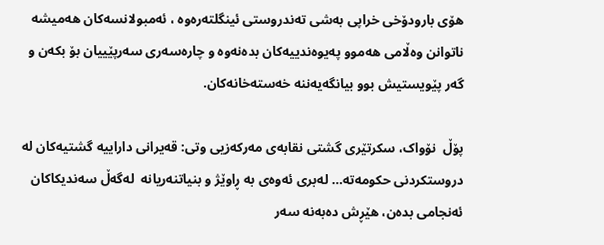هۆی بارودۆخی خراپی بەشی تەندروستی ئینگلتەرەوە ، ئەمبولانسەکان هەمیشە ناتوانن وەڵامی هەموو پەیوەندییەکان بدەنەوە و چارەسەری سەرپێییان بۆ بکەن و گەر پێویستیش بوو بیانگەیەننە خەستەخانەکان.

پۆڵ  نۆواک، سکرتێری گشتی نقابەی مەرکەزیی وتی: قەیرانی داراییە گشتیەکان لە دروستکردنی حکومەتە… لەبری ئەوەی بە ڕاوێژ و بنیاتنەریانە  لەگەڵ سەندیکاکان ئەنجامی بدەن، هێڕش دەبەنە سەر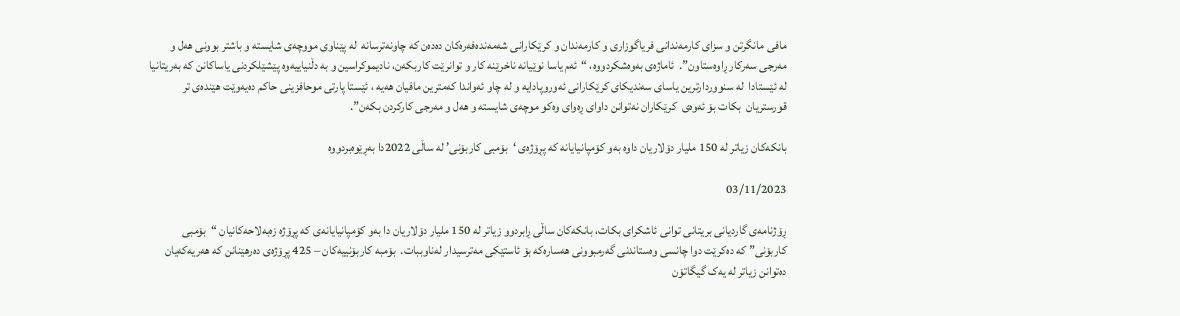مافی مانگرتن و سزای کارمەندانی فریاگوزاری و کارمەندان و کرێکارانی شەمەندەفەرەکان دەدەن کە چاونەترسانە  لە پێناوی مووچەی شایستە و باشتر بوونی هەل و مەرجی سەرکار ڕاوەستاون”.  ئاماژەی بەوەشکردووە، “ئەم یاسا نوێیانە ناخرێنە کار و توانرێت کاربکەن، نادیموکراسین و بە دڵنیاییەوە پێشێلکردنی یاساکانن کە بەریتانیا لە ئێستادا  لە سنووردارترین یاسای سەندیکای کرێکارانی ئەوروپادایە و لە چاو ئەواندا کەمترین مافیان هەیە ، ئێستا پارتی موحافزینی حاكم دەیەوێت هێندەی تر قورستریان  بکات بۆ ئەوەی  کرێکاران نەتوانن داوای ڕەوای وەکو موچەی شایستە و هەل و مەرجی کارکردن بکەن”.

بانکەکان زیاتر لە 150 ملیار دۆلاریان داوە بەو کۆمپانیایانە کە پڕۆژەی ‘بۆمبی کاربۆنی’ لە ساڵی 2022دا بەڕێوەبردووە

03/11/2023

ڕۆژنامەی گاردیانی بریتانی توانی ئاشکرای بکات، بانکەکان ساڵی ڕابردوو زیاتر لە 150 ملیار دۆلاریان دا بەو کۆمپانیایانەی کە پڕۆژە زەبەلاحەکانیان “بۆمبی کاربۆنی” کە دەکرێت دوا چانسی وەستاندنی گەرمبوونی هەسارەکە بۆ ئاستێکی مەترسیدار لەناوببات.  بۆمبە کاربۆنییەکان – 425 پڕۆژەی دەرهێنانن کە هەریەکەیان دەتوانن زیاتر لە یەک گیگاتۆن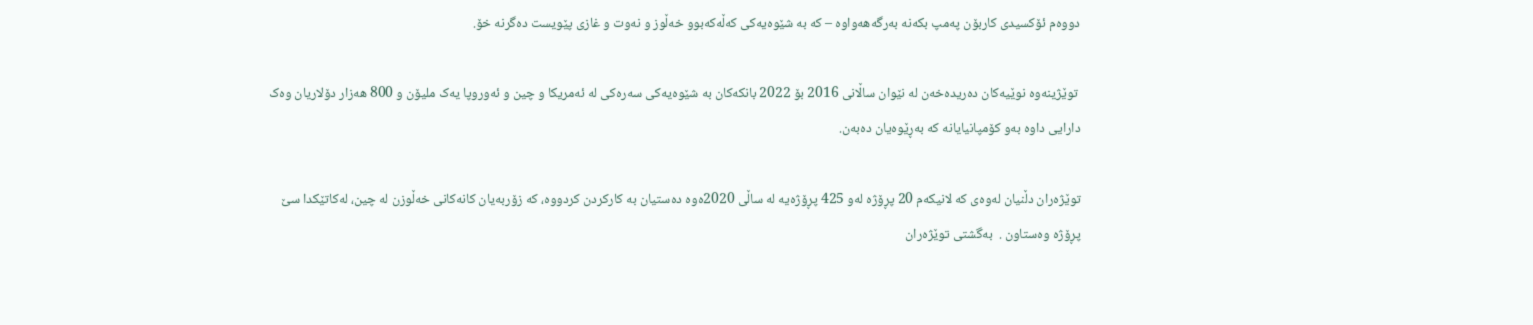دووەم ئۆکسیدی کاربۆن پەمپ بکەنە بەرگەهەواوە – کە بە شێوەیەکی کەڵەکەبوو خەڵوز و نەوت و غازی پێویست دەگرنە خۆ.

 توێژینەوە نوێیەکان دەریدەخەن لە نێوان ساڵانی 2016 بۆ 2022 بانکەکان بە شێوەیەکی سەرەکی لە ئەمریکا و چین و ئەوروپا یەک ملیۆن و 800 هەزار دۆلاریان وەک دارایی داوە بەو کۆمپانیایانە کە بەڕێوەیان دەبەن.

توێژەران دڵنیان لەوەی کە لانیکەم 20 پڕۆژە لەو 425 پڕۆژەیە لە ساڵی 2020ەوە دەستیان بە کارکردن کردووە، کە زۆربەیان کانەکانی خەڵوزن لە چین، لەکاتێکدا سێ پڕۆژە وەستاون .  بەگشتی توێژەران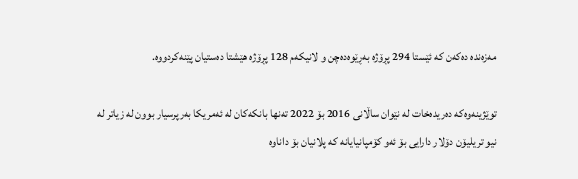مەزەندە دەکەن کە ئێستا 294 پڕۆژە بەڕێوەدەچن و لانیکەم 128 پڕۆژە هێشتا دەستیان پێنەکردووە.

توێژینەوەکە دەریدەخات لە نێوان ساڵانی 2016 بۆ 2022 تەنها بانکەکان لە ئەمریکا بەرپرسیار بوون لە زیاتر لە نیو تریلیۆن دۆلار دارایی بۆ ئەو کۆمپانیایانە کە پلانیان بۆ داناوە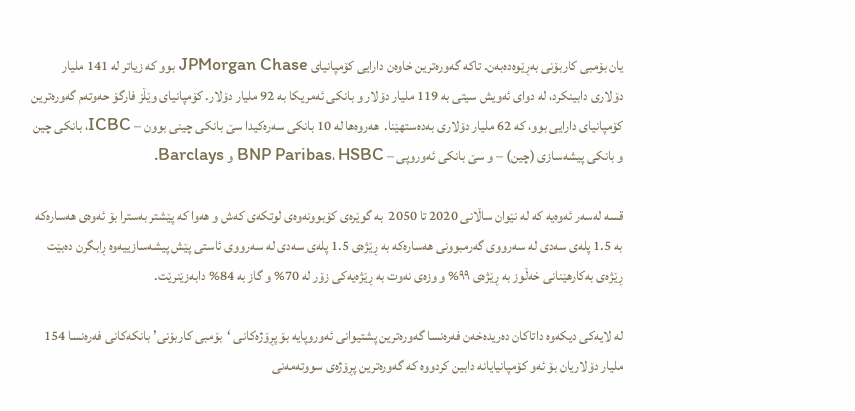یان بۆمبی کاربۆنی بەڕێوەدەبەن. تاکە گەورەترین خاوەن دارایی کۆمپانیای JPMorgan Chase بوو کە زیاتر لە 141 ملیار دۆلاری دابینکرد، لە دوای ئەویش سیتی بە 119 ملیار دۆلار و بانکی ئەمریکا بە 92 ملیار دۆلار. کۆمپانیای وێڵز فارگۆ حەوتەم گەورەترین کۆمپانیای دارایی بوو، کە 62 ملیار دۆلاری بەدەستهێنا.  هەروەها لە 10 بانکی سەرەکیدا سێ بانکی چینی بوون – ICBC، بانکی چین و بانکی پیشەسازی (چین) – و سێ بانکی ئەوروپی – BNP Paribas، HSBC و Barclays.

قسە لەسەر ئەوەیە کە لە نێوان ساڵانی 2020 تا 2050  بە گوێرەی کۆبوونەوەی لوتکەی کەش و هەوا کە پێشتر بەسترا بۆ ئەوەی هەسارەکە بە 1.5 پلەی سەدی لە سەرووی گەرمبوونی هەسارەکە بە ڕێژەی 1.5 پلەی سەدی لە سەرووی ئاستی پێش پیشەسازییەوە ڕابگرن دەبێت ڕێژەی بەکارهێنانی خەڵوز بە ڕێژەی ٩٩% و وزەی نەوت بە ڕێژەیەکی زۆر لە 70% و گاز بە 84% دابەزێنرێت.

لە لایەکی دیکەوە داتاکان دەریدەخەن فەرەنسا گەورەترین پشتیوانی ئەوروپایە بۆ پڕۆژەکانی ‘بۆمبی کاربۆنی’ بانکەکانی فەرەنسا 154 ملیار دۆلاریان بۆ ئەو کۆمپانیایانە دابین کردووە کە گەورەترین پڕۆژەی سووتەمەنی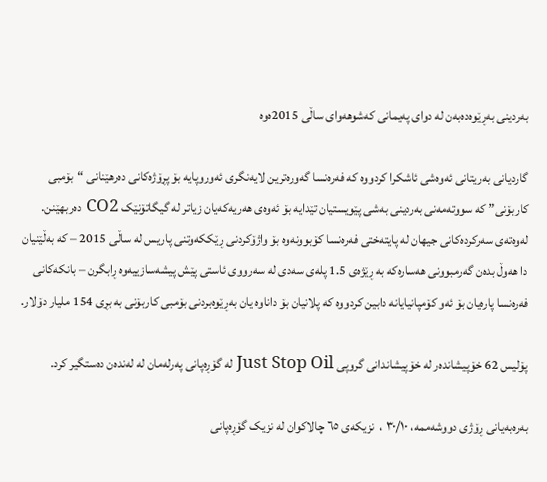بەردینی بەڕێوەدەبەن لە دوای پەیمانی کەشوهەوای ساڵی 2015ەوە

گاردیانی بەریتانی ئەوەشی ئاشكرا کردووە کە فەرەنسا گەورەترین لایەنگری ئەوروپایە بۆ پڕۆژەکانی دەرهێنانی “بۆمبی کاربۆنی” کە سووتەمەنی بەردینی بەشی پێویستیان تێدایە بۆ ئەوەی هەریەکەیان زیاتر لە گیگاتۆنێک CO2 دەربهێنن.  لەوەتەی سەرکردەکانی جیهان لە پایتەختی فەرەنسا کۆبوونەوە بۆ واژۆکردنی ڕێککەوتنی پاریس لە ساڵی 2015 – کە بەڵێنیان دا هەوڵ بدەن گەرمبوونی هەسارەکە بە ڕێژەی 1.5 پلەی سەدی لە سەرووی ئاستی پێش پیشەسازییەوە ڕابگرن – بانکەکانی فەرەنسا پارەیان بۆ ئەو کۆمپانیایانە دابین کردووە کە پلانیان بۆ داناوە یان بەڕێوەبردنی بۆمبی کاربۆنی بە بڕی 154 ملیار دۆلار.

پۆلیس 62 خۆپیشاندەر لە خۆپیشاندانی گروپی Just Stop Oil لە گۆڕەپانی پەرلەمان لە لەندەن دەستگیر کرد.

بەرەبەیانی ڕۆژی دووشەممە، ٣٠/١٠ ،  نزیکەی ٦٥ چالاکوان لە نزیک گۆڕەپانی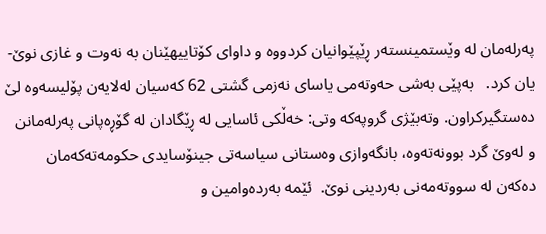پەرلەمان لە وێستمینستەر ڕێپێوانیان کردووە و داوای کۆتاییهێنان بە نەوت و غازی نوێ-یان کرد.   بەپێی بەشی حەوتەمی یاسای نەزمی گشتی 62 کەسیان لەلایەن پۆلیسەوە لێ دەستگیرکراون. وتەبێژی گروپەکە وتی: خەڵکی ئاسایی لە ڕێگادان لە گۆڕەپانی پەرلەمانن و لەوێ گرد بوونەتەوە، بانگەوازی وەستانی سیاسەتی جینۆسایدی حکومەتەکەمان دەکەن لە سووتەمەنی بەردینی نوێ.  ئێمە بەردەوامین و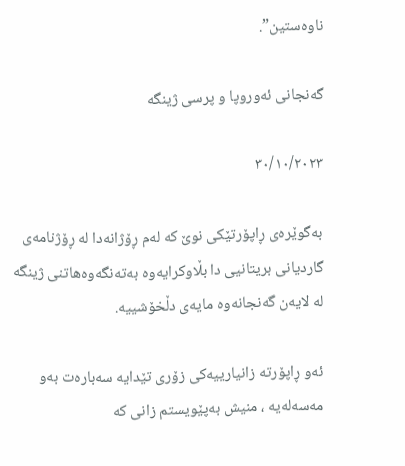ناوەستین”.

گەنجانی ئەوروپا و پرسی ژینگە

٣٠/١٠/٢٠٢٣

بەگوێرەی ڕاپۆرتێکی نوێ کە لەم ڕۆژانەدا لە ڕۆژنامەی گاردیانی بریتانیی دا بڵاوکرایەوە بەتەنگەوەهاتنی ژینگە لە لایەن گەنجانەوە مایەی دڵخۆشییە.

ئەو ڕاپۆرتە زانیارییەکی زۆری تێدایە سەبارەت بەو مەسەلەیە ، منیش بەپێویستم زانی کە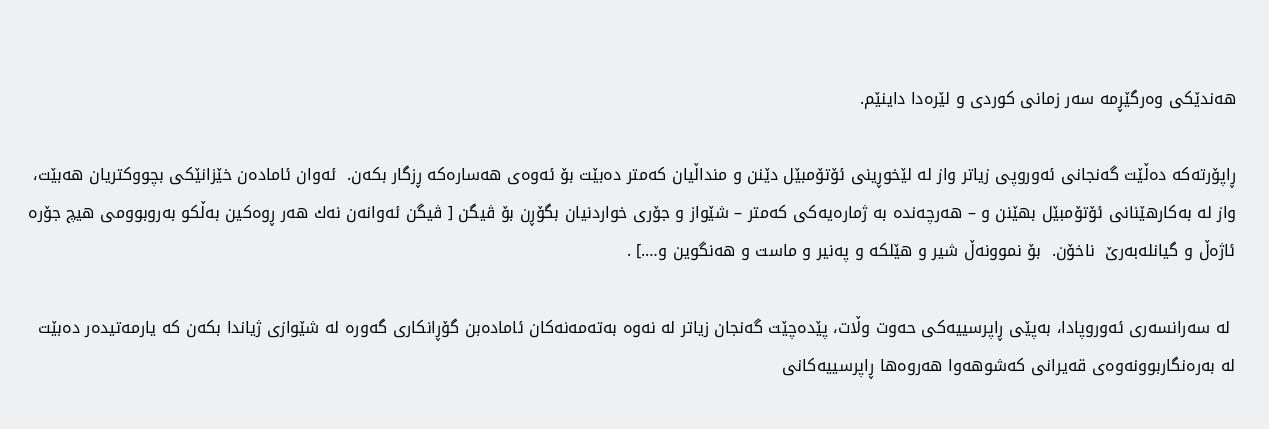هەندێکی وەرگێڕمە سەر زمانی کوردی و لێرەدا داینێم.

ڕاپۆرتەکە دەڵێت گەنجانی ئەوروپی زیاتر واز لە لێخوڕینی ئۆتۆمبێل دێنن و منداڵیان کەمتر دەبێت بۆ ئەوەی هەسارەکە ڕزگار بکەن.  ئەوان ئامادەن خێزانێکی بچووکتریان هەبێت، واز لە بەکارهێنانی ئۆتۆمبێل بهێنن و – هەرچەندە بە ژمارەیەکی کەمتر – شێواز و جۆری خواردنیان بگۆڕن بۆ ڤیگن [ ڤیگن ئەوانەن نەك هەر ڕوەکین بەڵکو بەروبوومی هیچ جۆرە ئاژەڵ و گیانلەبەرێ  ناخۆن.  بۆ نموونەڵ شیر و هێلکە و پەنیر و ماست و هەنگوین و….] .

 لە سەرانسەری ئەوروپادا، بەپێی ڕاپرسییەکی حەوت وڵات، پێدەچێت گەنجان زیاتر لە نەوە بەتەمەنەکان ئامادەبن گۆڕانکاری گەورە لە شێوازی ژیاندا بکەن کە یارمەتیدەر دەبێت لە بەرەنگاربوونەوەی قەیرانی کەشوهەوا هەروەها ڕاپرسییەکانی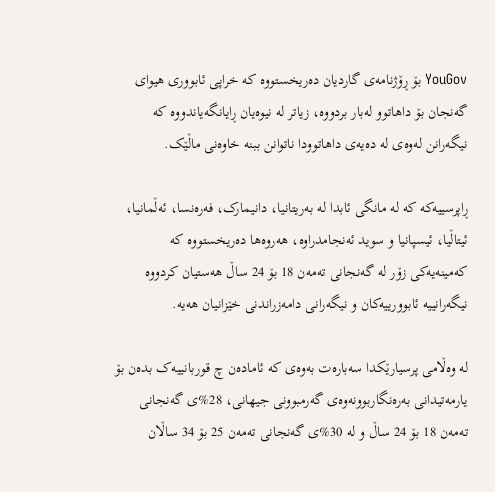YouGov بۆ ڕۆژنامەی گاردیان دەریخستووە کە خراپی ئابووری هیوای گەنجان بۆ داهاتوو لەبار بردووە، زیاتر لە نیوەیان ڕایانگەیاندووە کە نیگەرانن لەوەی لە دەیەی داهاتوودا ناتوانن ببنە خاوەنی ماڵێک.

ڕاپرسییەکە کە لە مانگی ئابدا لە بەریتانیا، دانیمارک، فەرەنسا، ئەڵمانیا، ئیتاڵیا، ئیسپانیا و سوید ئەنجامدراوە، هەروەها دەریخستووە کە کەمینەیەکی زۆر لە گەنجانی تەمەن 18 بۆ 24 ساڵ هەستیان کردووە نیگەرانییە ئابوورییەکان و نیگەرانی دامەزراندنی خێزانیان هەیە.

لە وەڵامی پرسیارێکدا سەبارەت بەوەی کە ئامادەن چ قوربانییەک بدەن بۆ یارمەتیدانی بەرەنگاربوونەوەی گەرمبوونی جیهانی، 28%ی گەنجانی تەمەن 18 بۆ 24 ساڵ و لە 30%ی گەنجانی تەمەن 25 بۆ 34 ساڵان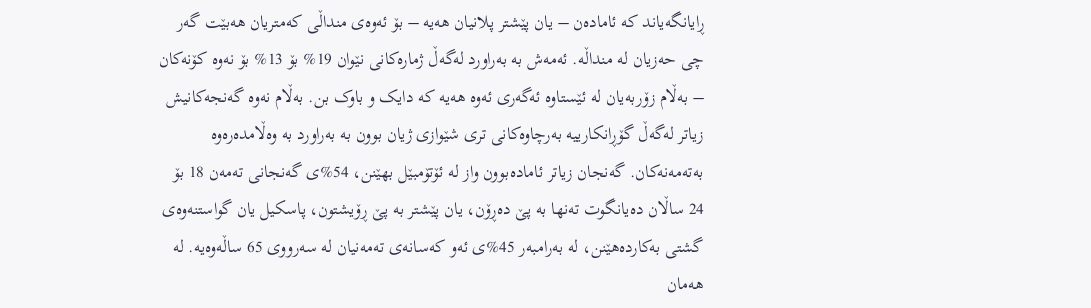ڕایانگەیاند کە ئامادەن – یان پێشتر پلانیان هەیە – بۆ ئەوەی منداڵی کەمتریان هەبێت گەر چی حەزیان لە منداڵە. ئەمەش بە بەراورد لەگەڵ ژمارەکانی نێوان 19% بۆ 13% بۆ نەوە کۆنەکان – بەڵام زۆربەیان لە ئێستاوە ئەگەری ئەوە هەیە کە دایک و باوک بن. بەڵام نەوە گەنجەکانیش زیاتر لەگەڵ گۆڕانکارییە بەرچاوەکانی تری شێوازی ژیان بوون بە بەراورد بە وەڵامدەرەوە بەتەمەنەکان. گەنجان زیاتر ئامادەبوون واز لە ئۆتۆمبێل بهێنن، 54%ی گەنجانی تەمەن 18 بۆ 24 ساڵان دەیانگوت تەنها بە پێ دەڕۆن، یان پێشتر بە پێ ڕۆیشتون، پاسکیل یان گواستنەوەی گشتی بەکاردەهێنن، لە بەرامبەر 45%ی ئەو کەسانەی تەمەنیان لە سەرووی 65 ساڵەوەیە. لە هەمان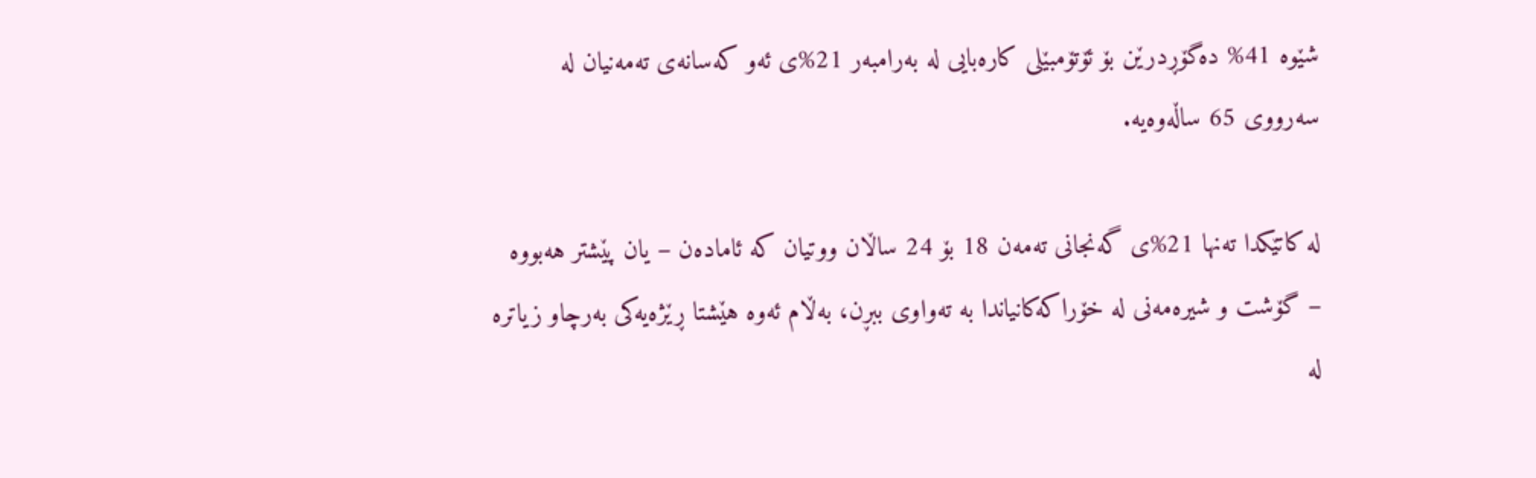شێوە 41% دەگۆڕدرێن بۆ ئۆتۆمبێلی کارەبایی لە بەرامبەر 21%ی ئەو کەسانەی تەمەنیان لە سەرووی 65 ساڵەوەیە.

لە کاتێکدا تەنها 21%ی گەنجانی تەمەن 18 بۆ 24 ساڵان ووتیان کە ئامادەن – یان پێشتر هەبووە – گۆشت و شیرەمەنی لە خۆراکەکانیاندا بە تەواوی ببڕن، بەڵام ئەوە هێشتا ڕێژەیەکی بەرچاو زیاترە لە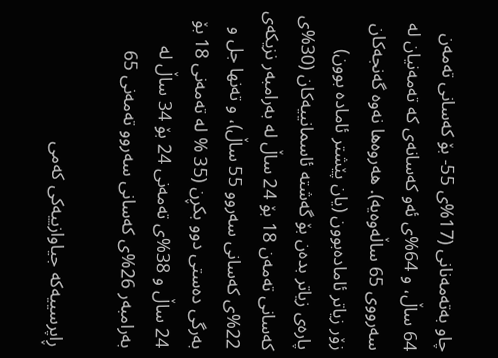چاو بەتەمەنانی (17%ی 55- بۆ کەسانی تەمەن 64 ساڵ، و 64%ی ئەو کەسانەی کە تەمەنیان لە سەرووی 65 ساڵەوەیە). هەروەها نەوە گەنجەکان زۆر زیاتر ئامادەبوون (یان پێشتر ئامادە بوون) پارەی زیاتر بدەن بۆ گەشتە ئاسمانییەکان (30%ی کەسانی تەمەن 18 بۆ 24 ساڵ لە بەرامبەر نزیکەی 22%ی کەسانی سەروو 55 ساڵ)، و تەنها جل و بەرگی دەستی دوو بکڕن (35 % لە تەمەنی 18 بۆ 24 ساڵ و 38%ی تەمەنی 24 بۆ 34 ساڵ لە بەرامبەر 26%ی کەسانی سەروو تەمەنی 65

ڕاپرسییەکە جیاوازییەکی کەمی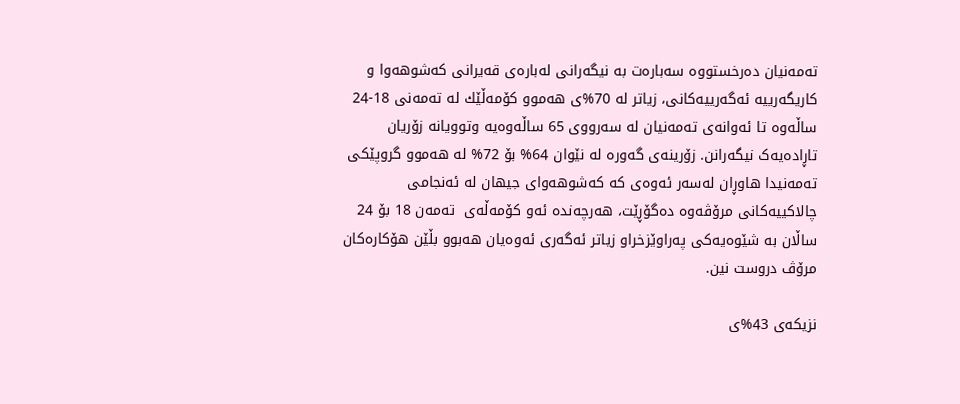تەمەنیان دەرخستووە سەبارەت بە نیگەرانی لەبارەی قەیرانی کەشوهەوا و کاریگەرییە ئەگەرییەکانی، زیاتر لە 70%ی هەموو کۆمەڵێك لە تەمەنی 18-24 ساڵەوە تا ئەوانەی تەمەنیان لە سەرووی 65 ساڵەوەیە وتوویانە زۆریان تاڕادەیەک نیگەرانن. زۆرینەی گەورە لە نێوان 64% بۆ 72% لە هەموو گروپێکی تەمەنیدا هاوڕان لەسەر ئەوەی کە کەشوهەوای جیهان لە ئەنجامی چالاکییەکانی مرۆڤەوە دەگۆڕێت، هەرچەندە ئەو کۆمەڵەی  تەمەن 18 بۆ 24 ساڵان بە شێوەیەکی پەراوێزخراو زیاتر ئەگەری ئەوەیان هەبوو بڵێن هۆکارەکان مرۆڤ دروست نین.

نزیکەی 43%ی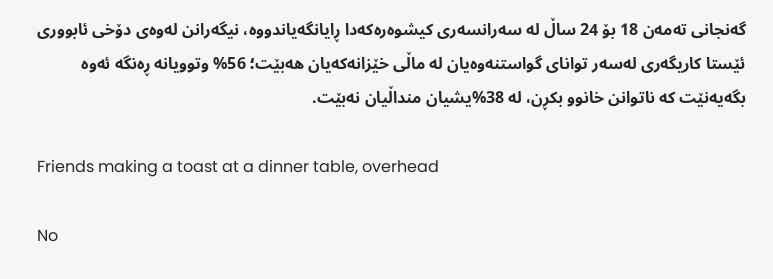گەنجانی تەمەن 18 بۆ 24 ساڵ لە سەرانسەری کیشوەرەکەدا ڕایانگەیاندووە، نیگەرانن لەوەی دۆخی ئابووری ئێستا کاریگەری لەسەر توانای گواستنەوەیان لە ماڵی خێزانەکەیان هەبێت؛ 56% وتوویانە ڕەنگە ئەوە بگەیەنێت کە ناتوانن خانوو بکڕن، لە 38%یشیان منداڵیان نەبێت.

Friends making a toast at a dinner table, overhead

No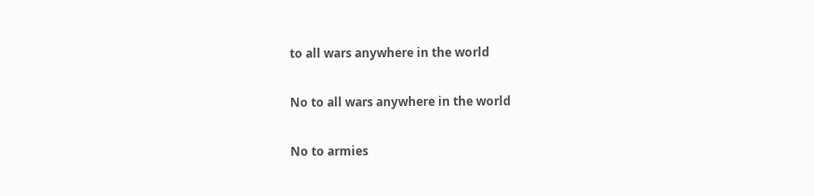to all wars anywhere in the world

No to all wars anywhere in the world

No to armies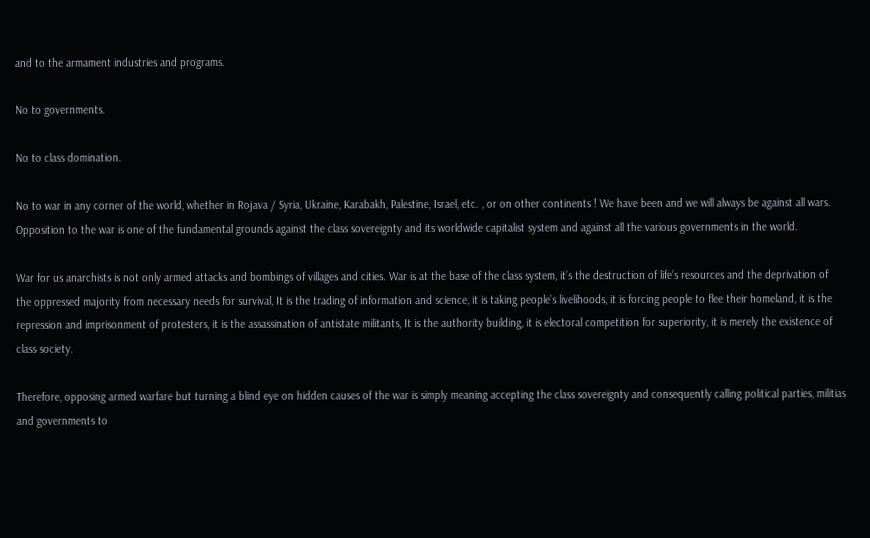and to the armament industries and programs.

No to governments.

No to class domination.

No to war in any corner of the world, whether in Rojava / Syria, Ukraine, Karabakh, Palestine, Israel, etc. , or on other continents ! We have been and we will always be against all wars. Opposition to the war is one of the fundamental grounds against the class sovereignty and its worldwide capitalist system and against all the various governments in the world.

War for us anarchists is not only armed attacks and bombings of villages and cities. War is at the base of the class system, it’s the destruction of life’s resources and the deprivation of the oppressed majority from necessary needs for survival, It is the trading of information and science, it is taking people’s livelihoods, it is forcing people to flee their homeland, it is the repression and imprisonment of protesters, it is the assassination of antistate militants, It is the authority building, it is electoral competition for superiority, it is merely the existence of class society.

Therefore, opposing armed warfare but turning a blind eye on hidden causes of the war is simply meaning accepting the class sovereignty and consequently calling political parties, militias and governments to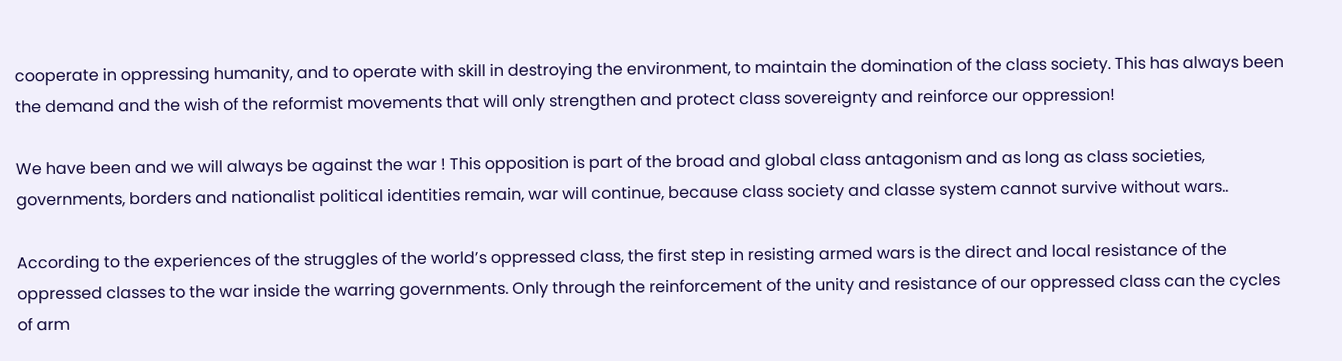cooperate in oppressing humanity, and to operate with skill in destroying the environment, to maintain the domination of the class society. This has always been the demand and the wish of the reformist movements that will only strengthen and protect class sovereignty and reinforce our oppression!

We have been and we will always be against the war ! This opposition is part of the broad and global class antagonism and as long as class societies, governments, borders and nationalist political identities remain, war will continue, because class society and classe system cannot survive without wars..

According to the experiences of the struggles of the world’s oppressed class, the first step in resisting armed wars is the direct and local resistance of the oppressed classes to the war inside the warring governments. Only through the reinforcement of the unity and resistance of our oppressed class can the cycles of arm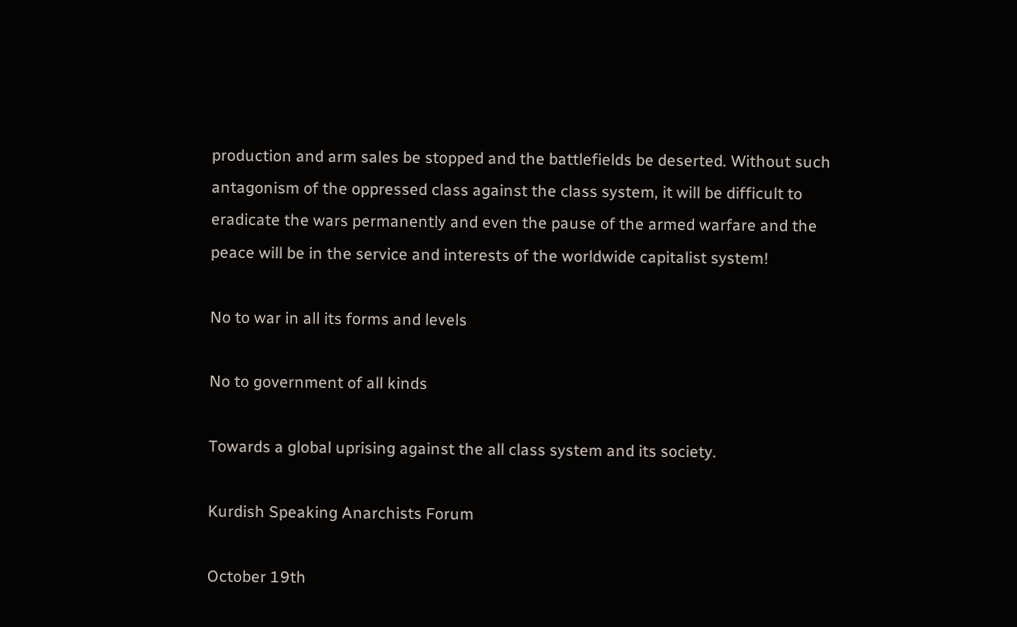production and arm sales be stopped and the battlefields be deserted. Without such antagonism of the oppressed class against the class system, it will be difficult to eradicate the wars permanently and even the pause of the armed warfare and the peace will be in the service and interests of the worldwide capitalist system!

No to war in all its forms and levels

No to government of all kinds

Towards a global uprising against the all class system and its society.

Kurdish Speaking Anarchists Forum

October 19th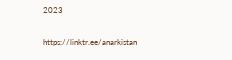2023

https://linktr.ee/anarkistan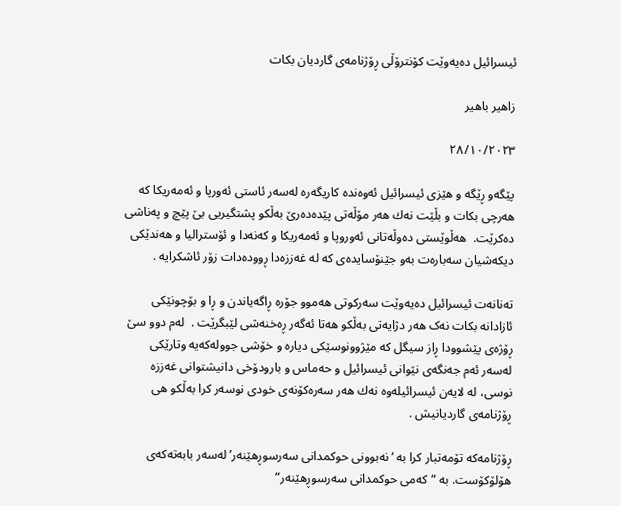ئیسرائیل دەیەوێت کۆنترۆڵی ڕۆژنامەی گاردیان بکات

زاهیر باهیر

٢٨/١٠/٢٠٢٣

پێگەو ڕێگە و هێزی ئیسرائیل ئەوەندە کاریگەرە لەسەر ئاستی ئەورپا و ئەمەریکا کە هەرچی بکات و بڵێت نەك هەر مۆڵەتی پێدەدەرێ بەڵکو پشتگیریی بێ پێچ و پەناشی دەکرێت.  هەڵوێستی دەوڵەتانی ئەوروپا و ئەمەریکا و کەنەدا و ئۆسترالیا و هەندێکی دیکەشیان سەبارەت بەو جێنۆسایدەی کە لە غەززەدا ڕوودەدات زۆر ئاشکرایە .

تەنانەت ئیسرائیل دەیەوێت سەرکوتی هەموو جۆرە ڕاگەیاندن و ڕا و بۆچونێکی ئازادانە بکات نەک هەر دژایەتی بەڵکو هەتا ئەگەر ڕەخنەشی لێبگرێت .  لەم دوو سێ ڕۆژەی پێشوودا ڕاز سیگل کە مێژوونوسێکی دیارە و خۆشی جوولەکەیە وتارێکی لەسەر ئەم جەنگەی نێوانی ئیسرائیل و حەماس و بارودۆخی دانیشتوانی غەززە نوسی، لە لایەن ئیسرائیلەوە نەك هەر سەرەکۆنەی خودی نوسەر کرا بەڵکو هی ڕۆژنامەی گاردیانیش .

ڕۆژنامەکە تۆمەتبار کرا بە ‘نەبوونی حوکمدانی سەرسوڕهێنەر’ لەسەر بابەتەکەی هۆلۆکۆست. بە “کەمی حوکمدانی سەرسوڕهێنەر”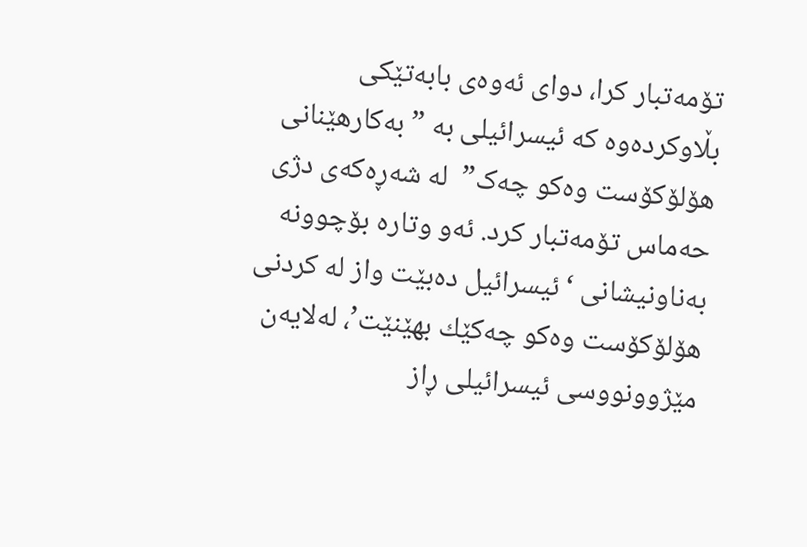تۆمەتبار کرا، دوای ئەوەی بابەتێکی بڵاوکردەوە کە ئیسرائیلی بە ” بەکارهێنانی هۆلۆکۆست وەکو چەک”  لە شەڕەکەی دژی حەماس تۆمەتبار کرد. ئەو وتارە بۆچوونە بەناونیشانی ‘ئیسرائیل دەبێت واز لە کردنی هۆلۆکۆست وەکو چەكێك بهێنێت’، لەلایەن مێژوونووسی ئیسرائیلی ڕاز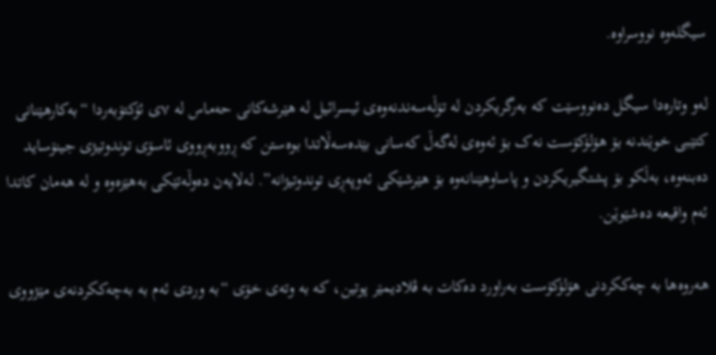سیگلەوە نووسراوە.

لەو وتارەدا سیگل دەنووسێت کە بەرگریکردن لە تۆڵەسەندنەوەی ئیسرائیل لە هێرشەکانی حەماس لە ٧ی ئۆکتۆبەردا “بەکارهێنانی کتێبی خوێندنە بۆ هۆلۆکۆست نەک بۆ ئەوەی لەگەڵ کەسانی بێدەسەڵاتدا بوەستن کە ڕووبەڕووی ئاسۆی توندوتیژی جینۆساید دەبنەوە، بەڵکو بۆ پشتگیریکردن و پاساوهێنانەوە بۆ هێرشێکی ئەوپەڕی توندوتیژانە”. لەلایەن دەوڵەتێکی بەهێزەوە و لە هەمان کاتدا ئەم واقیعە دەشێوێن.

هەروەها بە چەککردنی هۆلۆکۆست بەراورد دەکات بە ڤلادیمێر پوتین، کە بە وتەی خۆی “بە وردی ئەم بە بەچەککردنەی مێژووی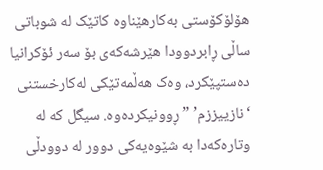هۆلۆکۆستی بەکارهێناوە کاتێک لە شوباتی ساڵی ڕابردوودا هێرشەکەی بۆ سەر ئۆکرانیا دەستپێکرد، وەک هەڵمەتێکی لەکارخستنی ‘نازییززم’ ” ڕوونیکردەوە. سیگل کە لە وتارەکەدا بە شێوەیەکی دوور لە دوودڵی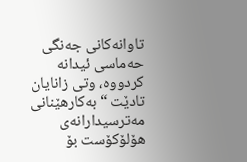تاوانەکانی جەنگی حەماسی ئیدانە کردووە، وتی زانایان تادێت “بەکارهێنانی مەترسیدارانەی هۆلۆکۆست بۆ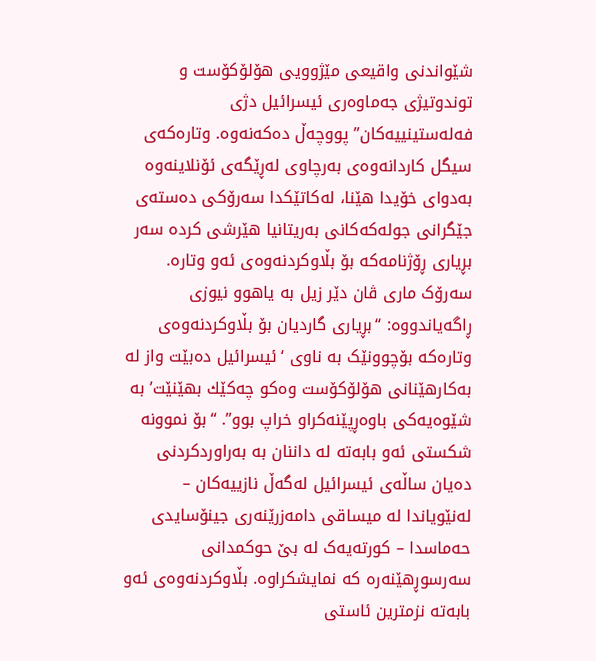شێواندنی واقیعی مێژوویی هۆلۆکۆست و توندوتیژی جەماوەری ئیسرائیل دژی فەلەستینییەکان” پووچەڵ دەکەنەوە. وتارەکەی سیگل کاردانەوەی بەرچاوی لەڕێگەی ئۆنلاینەوە بەدوای خۆیدا هێنا، لەکاتێکدا سەرۆکی دەستەی جێگرانی جولەکەکانی بەریتانیا هێرشی کردە سەر بڕیاری ڕۆژنامەکە بۆ بڵاوکردنەوەی ئەو وتارە.  سەرۆک ماری ڤان دێر زیل بە یاهوو نیوزی ڕاگەیاندووە: “بڕیاری گاردیان بۆ بڵاوکردنەوەی وتارەکە بۆچوونێک بە ناوی ‘ئیسرائیل دەبێت واز لە بەکارهێنانی هۆلۆکۆست وەکو چەکێك بهێنێت’ بە شێوەیەکی باوەڕپێنەکراو خراپ بوو”. “بۆ نموونە شکستی ئەو بابەتە لە داننان بە بەراوردکردنی دەیان ساڵەی ئیسرائیل لەگەڵ نازییەکان – لەنێویاندا لە میساقی دامەزرێنەری جینۆسایدی حەماسدا – کورتەیەک لە بێ حوکمدانی سەرسوڕهێنەرە کە نمایشکراوە. بڵاوکردنەوەی ئەو بابەتە نزمترین ئاستی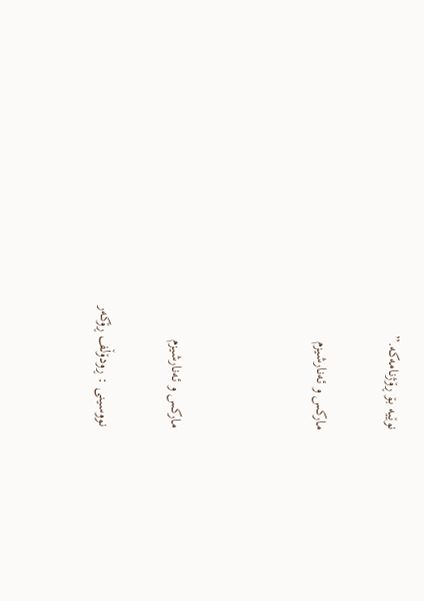نوێیە بۆ ڕۆژنامەکە.”

مارکس و ئەنارشیزم



مارکس و ئەنارشیزم

نووسینی : ڕودۆڵف ڕۆکەر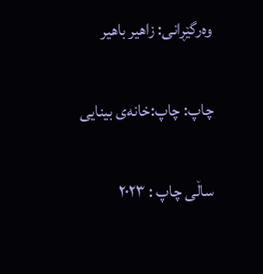وەرگێڕانی: زاهیر باهیر

چاپ: چاپ:خانەی بینایی

ساڵی چاپ : ٢٠٢٣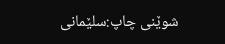شوێنی چاپ:سلێمانی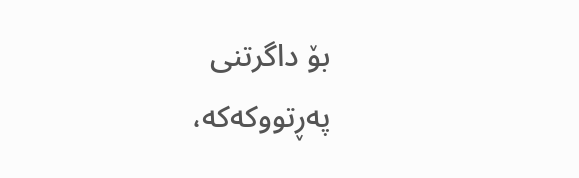بۆ داگرتنی پەڕتووکەکە،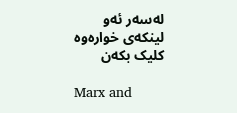لەسەر ئەو لینکەی خوارەوە کلیک بکەن

Marx and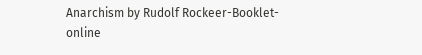Anarchism by Rudolf Rockeer-Booklet-online